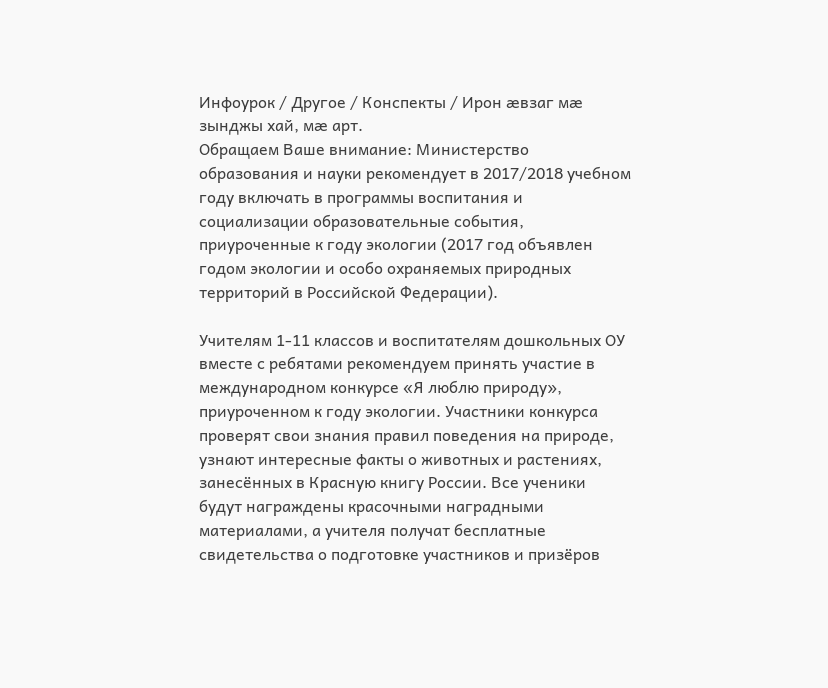Инфоурок / Другое / Конспекты / Ирон æвзаг мæ зынджы хай, мæ арт.
Обращаем Ваше внимание: Министерство образования и науки рекомендует в 2017/2018 учебном году включать в программы воспитания и социализации образовательные события, приуроченные к году экологии (2017 год объявлен годом экологии и особо охраняемых природных территорий в Российской Федерации).

Учителям 1-11 классов и воспитателям дошкольных ОУ вместе с ребятами рекомендуем принять участие в международном конкурсе «Я люблю природу», приуроченном к году экологии. Участники конкурса проверят свои знания правил поведения на природе, узнают интересные факты о животных и растениях, занесённых в Красную книгу России. Все ученики будут награждены красочными наградными материалами, а учителя получат бесплатные свидетельства о подготовке участников и призёров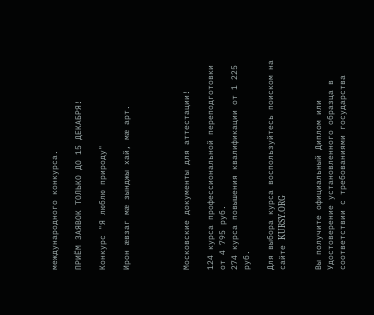международного конкурса.

ПРИЁМ ЗАЯВОК ТОЛЬКО ДО 15 ДЕКАБРЯ!

Конкурс "Я люблю природу"

Ирон æвзаг мæ зынджы хай, мæ арт.




Московские документы для аттестации!

124 курса профессиональной переподготовки от 4 795 руб.
274 курса повышения квалификации от 1 225 руб.

Для выбора курса воспользуйтесь поиском на сайте KURSY.ORG


Вы получите официальный Диплом или Удостоверение установленного образца в соответствии с требованиями государства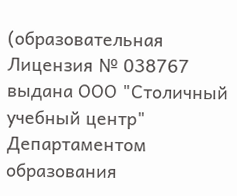(образовательная Лицензия № 038767 выдана ООО "Столичный учебный центр" Департаментом образования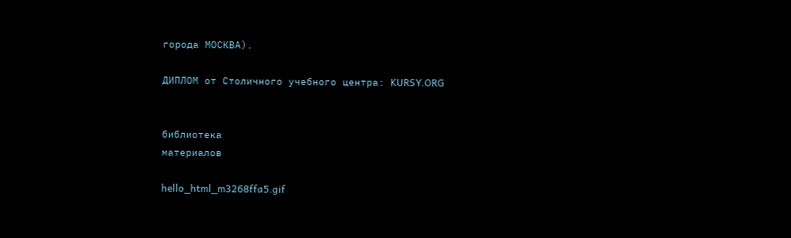города МОСКВА).

ДИПЛОМ от Столичного учебного центра: KURSY.ORG


библиотека
материалов

hello_html_m3268ffa5.gif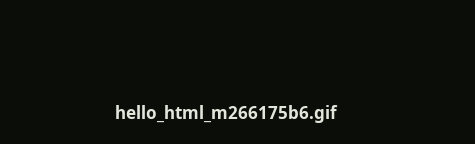hello_html_m266175b6.gif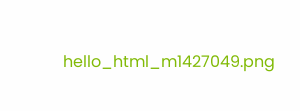hello_html_m1427049.png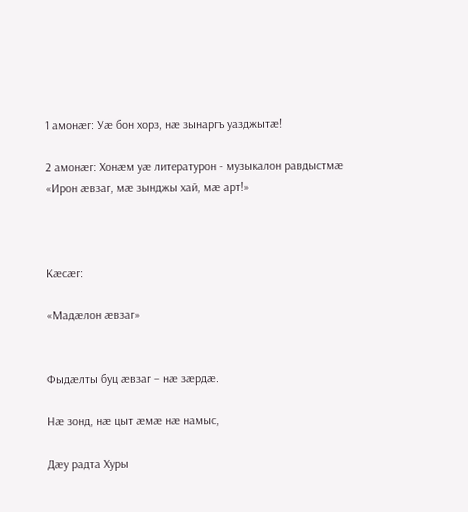1 амонæг: Уæ бон хорз, нæ зынаргъ уазджытæ!

2 амонæг: Хонæм уæ литературон - музыкалон равдыстмæ «Ирон æвзаг, мæ зынджы хай, мæ арт!»



Кæсæг:

«Мадæлон æвзаг»


Фыдæлты буц æвзаг – нæ зæрдæ.

Нæ зонд, нæ цыт æмæ нæ намыс,

Дæу радта Хуры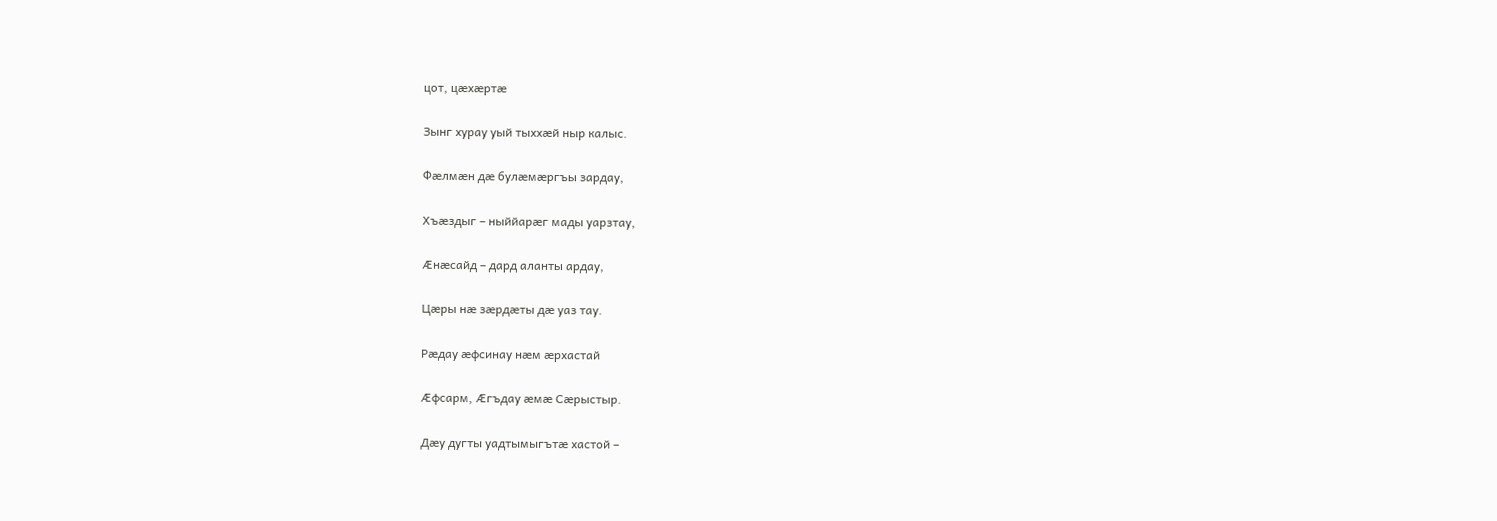цот, цæхæртæ

Зынг хурау уый тыххæй ныр калыс.

Фæлмæн дæ булæмæргъы зардау,

Хъæздыг – ныййарæг мады уарзтау,

Æнæсайд – дард аланты ардау,

Цæры нæ зæрдæты дæ уаз тау.

Рæдау æфсинау нæм æрхастай

Æфсарм, Æгъдау æмæ Сæрыстыр.

Дæу дугты уадтымыгътæ хастой –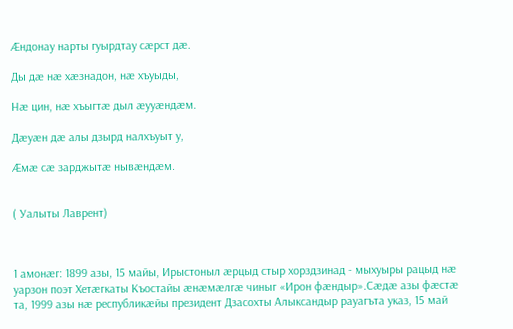Æндонау нарты гуырдтау сæрст дæ.

Ды дæ нæ хæзнадон, нæ хъуыды,

Нæ цин, нæ хъыгтæ дыл æууæндæм.

Дæуæн дæ алы дзырд налхъуыт у,

Æмæ сæ зарджытæ нывæндæм.


( Уалыты Лаврент)



1 амонæг: 1899 азы, 15 майы, Ирыстоныл æрцыд стыр хорздзинад - мыхуыры рацыд нæ уарзон поэт Хетæгкаты Къостайы æнæмæлгæ чиныг «Ирон фæндыр».Сæдæ азы фæстæ та, 1999 азы нæ республикæйы президент Дзасохты Алыксандыр рауагъта указ, 15 май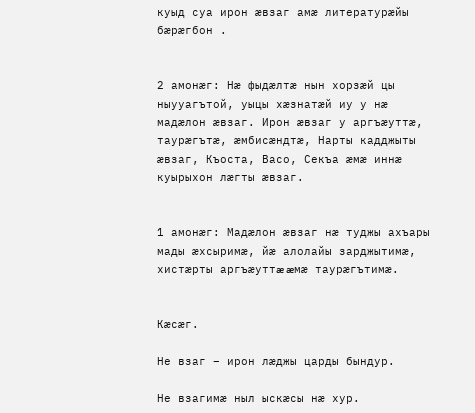куыд суа ирон æвзаг амæ литературæйы бæрæгбон .


2 амонæг: Нæ фыдæлтæ нын хорзæй цы ныууагътой, уыцы хæзнатæй иу у нæ мадæлон æвзаг. Ирон æвзаг у аргъæуттæ, таурæгътæ, æмбисæндтæ, Нарты кадджыты æвзаг, Къоста, Васо, Секъа æмæ иннæ куырыхон лæгты æвзаг.


1 амонæг: Мадæлон æвзаг нæ туджы ахъары мады æхсыримæ, йæ алолайы зарджытимæ, хистæрты аргъæуттæ æмæ таурæгътимæ.


Кæсæг.

Не взаг – ирон лæджы царды бындур.

Не взагимæ ныл ыскæсы нæ хур.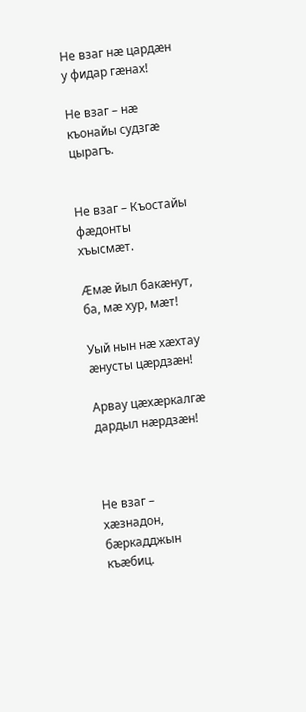Не взаг нæ цардæн у фидар гæнах!

Не взаг – нæ къонайы судзгæ цырагъ.


Не взаг – Къостайы фæдонты хъысмæт.

Æмæ йыл бакæнут, ба, мæ хур, мæт!

Уый нын нæ хæхтау æнусты цæрдзæн!

Арвау цæхæркалгæ дардыл нæрдзæн!



Не взаг – хæзнадон, бæркадджын къæбиц.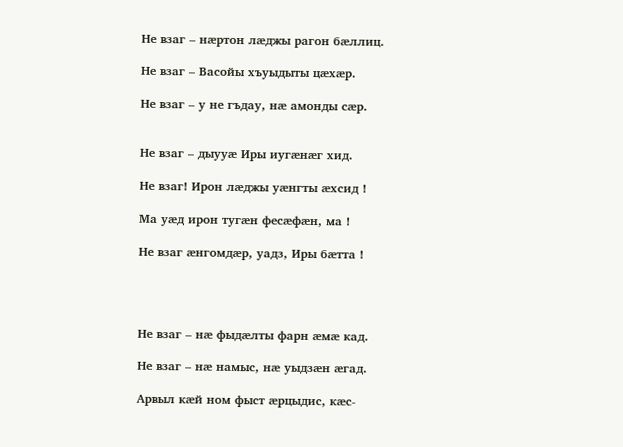Не взаг – нæртон лæджы рагон бæллиц.

Не взаг – Васойы хъуыдыты цæхæр.

Не взаг – у не гъдау, нæ амонды сæр.


Не взаг – дыууæ Иры иугæнæг хид.

Не взаг! Ирон лæджы уæнгты æхсид !

Ма уæд ирон тугæн фесæфæн, ма !

Не взаг æнгомдæр, уадз, Иры бæтта !




Не взаг – нæ фыдæлты фарн æмæ кад.

Не взаг – нæ намыс, нæ уыдзæн æгад.

Арвыл кæй ном фыст æрцыдис, кæс-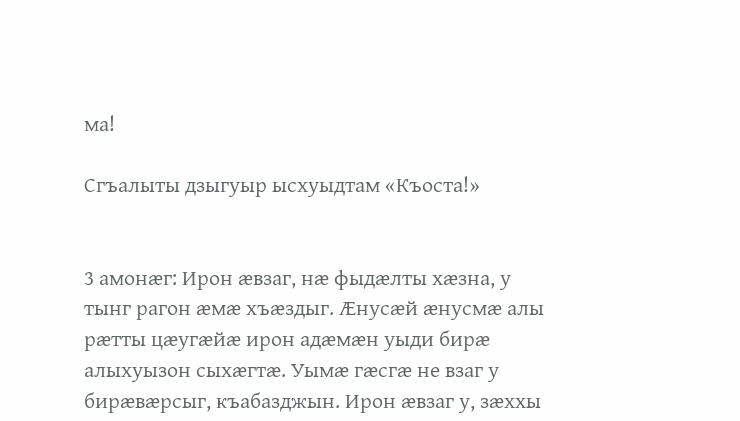ма!

Сгъалыты дзыгуыр ысхуыдтам «Къоста!»


3 амонæг: Ирон æвзаг, нæ фыдæлты хæзна, у тынг рагон æмæ хъæздыг. Æнусæй æнусмæ алы рæтты цæугæйæ ирон адæмæн уыди бирæ алыхуызон сыхæгтæ. Уымæ гæсгæ не взаг у бирæвæрсыг, къабазджын. Ирон æвзаг у, зæххы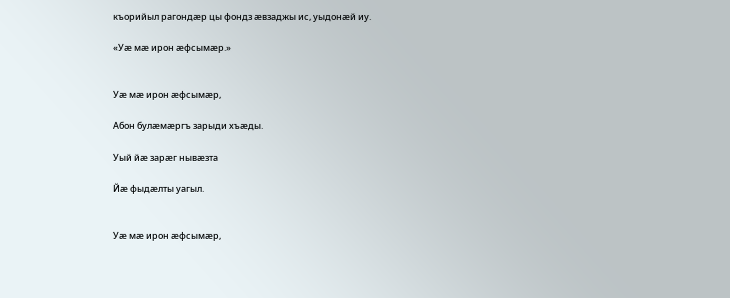къорийыл рагондæр цы фондз æвзаджы ис, уыдонæй иу.

«Уæ мæ ирон æфсымæр.»


Уæ мæ ирон æфсымæр,

Абон булæмæргъ зарыди хъæды.

Уый йæ зарæг нывæзта

Йæ фыдæлты уагыл.


Уæ мæ ирон æфсымæр,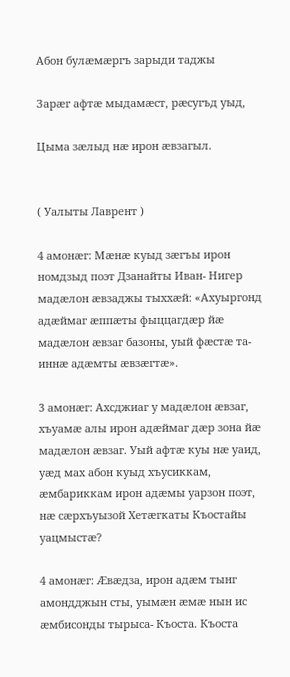Абон булæмæргъ зарыди таджы

Зарæг афтæ мыдамæст, рæсугъд уыд,

Цыма зæлыд нæ ирон æвзагыл.


( Уалыты Лаврент )

4 амонæг: Мæнæ куыд зæгъы ирон номдзыд поэт Дзанайты Иван- Нигер мадæлон æвзаджы тыххæй: «Ахуыргонд адæймаг æппæты фыццагдæр йæ мадæлон æвзаг базоны, уый фæстæ та- иннæ адæмты æвзæгтæ».

3 амонæг: Ахсджиаг у мадæлон æвзаг, хъуамæ алы ирон адæймаг дæр зона йæ мадæлон æвзаг. Уый афтæ куы нæ уаид, уæд мах абон куыд хъусиккам, æмбариккам ирон адæмы уарзон поэт, нæ сæрхъуызой Хетæгкаты Къостайы уацмыстæ?

4 амонæг: Æвæдза, ирон адæм тынг амондджын сты, уымæн æмæ нын ис æмбисонды тырыса- Къоста. Къоста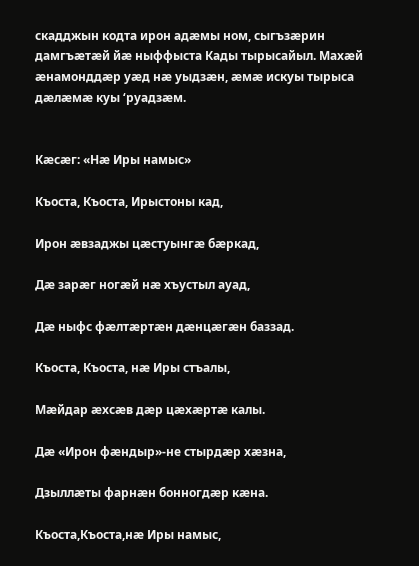скадджын кодта ирон адæмы ном, сыгъзæрин дамгъæтæй йæ ныффыста Кады тырысайыл. Махæй æнамонддæр уæд нæ уыдзæн, æмæ искуы тырыса дæлæмæ куы ‘руадзæм.


Кæсæг: «Нæ Иры намыс»

Къоста, Къоста, Ирыстоны кад,

Ирон æвзаджы цæстуынгæ бæркад,

Дæ зарæг ногæй нæ хъустыл ауад,

Дæ ныфс фæлтæртæн дæнцæгæн баззад.

Къоста, Къоста, нæ Иры стъалы,

Мæйдар æхсæв дæр цæхæртæ калы.

Дæ «Ирон фæндыр»-не стырдæр хæзна,

Дзыллæты фарнæн бонногдæр кæна.

Къоста,Къоста,нæ Иры намыс,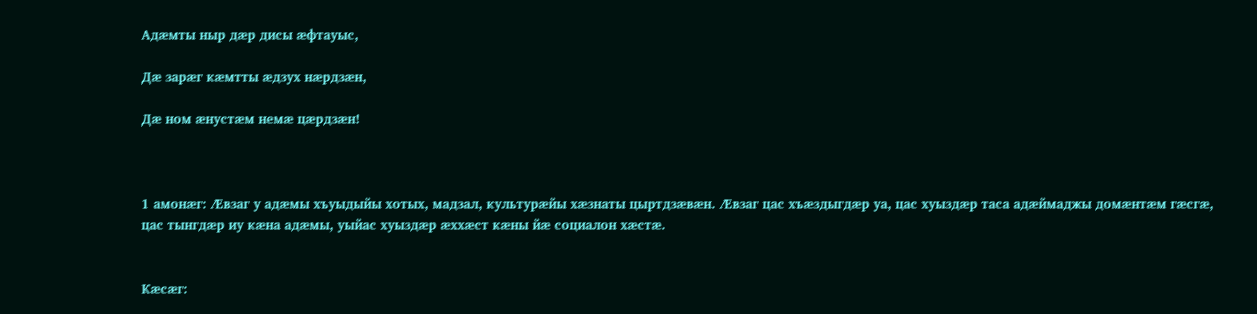Адæмты ныр дæр дисы æфтауыс,

Дæ зарæг кæмтты æдзух нæрдзæн,

Дæ ном æнустæм немæ цæрдзæн!



1 амонæг: Æвзаг у адæмы хъуыдыйы хотых, мадзал, культурæйы хæзнаты цыртдзæвæн. Æвзаг цас хъæздыгдæр уа, цас хуыздæр таса адæймаджы домæнтæм гæсгæ, цас тынгдæр иу кæна адæмы, уыйас хуыздæр æххæст кæны йæ социалон хæстæ.


Кæсæг: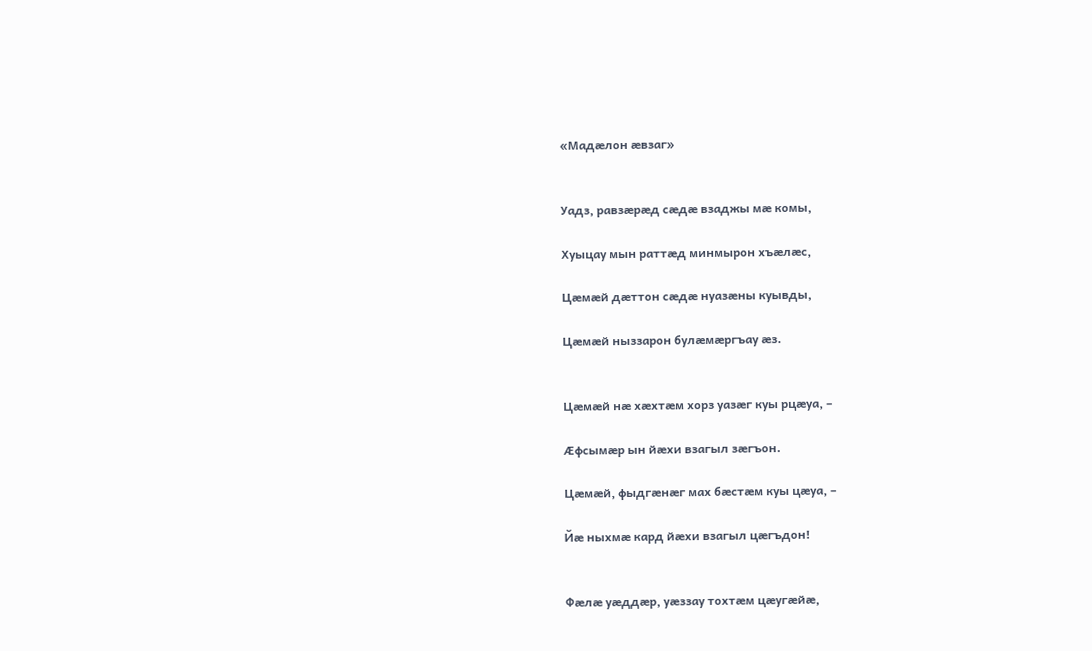«Мадæлон æвзаг»


Уадз, равзæрæд сæдæ взаджы мæ комы,

Хуыцау мын раттæд минмырон хъæлæс,

Цæмæй дæттон сæдæ нуазæны куывды,

Цæмæй ныззарон булæмæргъау æз.


Цæмæй нæ хæхтæм хорз уазæг куы рцæуа, –

Æфсымæр ын йæхи взагыл зæгъон.

Цæмæй, фыдгæнæг мах бæстæм куы цæуа, –

Йæ ныхмæ кард йæхи взагыл цæгъдон!


Фæлæ уæддæр, уæззау тохтæм цæугæйæ,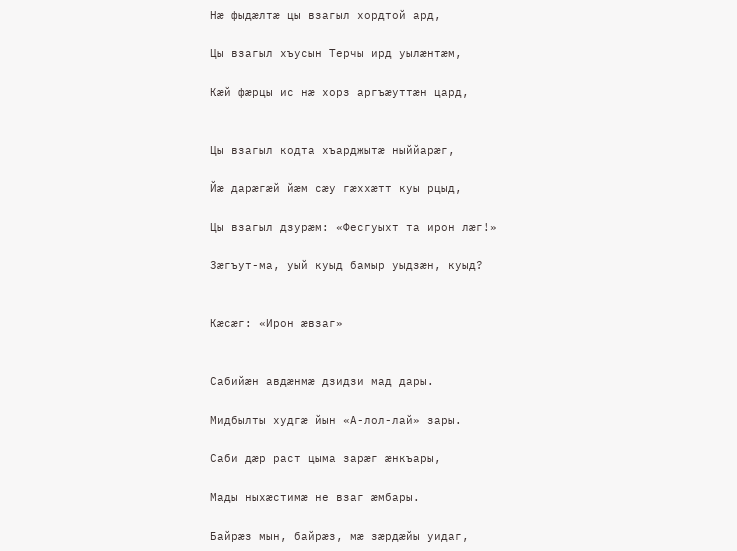Нæ фыдæлтæ цы взагыл хордтой ард,

Цы взагыл хъусын Терчы ирд уылæнтæм,

Кæй фæрцы ис нæ хорз аргъæуттæн цард,


Цы взагыл кодта хъарджытæ ныййарæг,

Йæ дарæгæй йæм сæу гæххæтт куы рцыд,

Цы взагыл дзурæм: «Фесгуыхт та ирон лæг!»

Зæгъут-ма, уый куыд бамыр уыдзæн, куыд?


Кæсæг: «Ирон æвзаг»


Сабийæн авдæнмæ дзидзи мад дары.

Мидбылты худгæ йын «А-лол-лай» зары.

Саби дæр раст цыма зарæг æнкъары,

Мады ныхæстимæ не взаг æмбары.

Байрæз мын, байрæз, мæ зæрдæйы уидаг,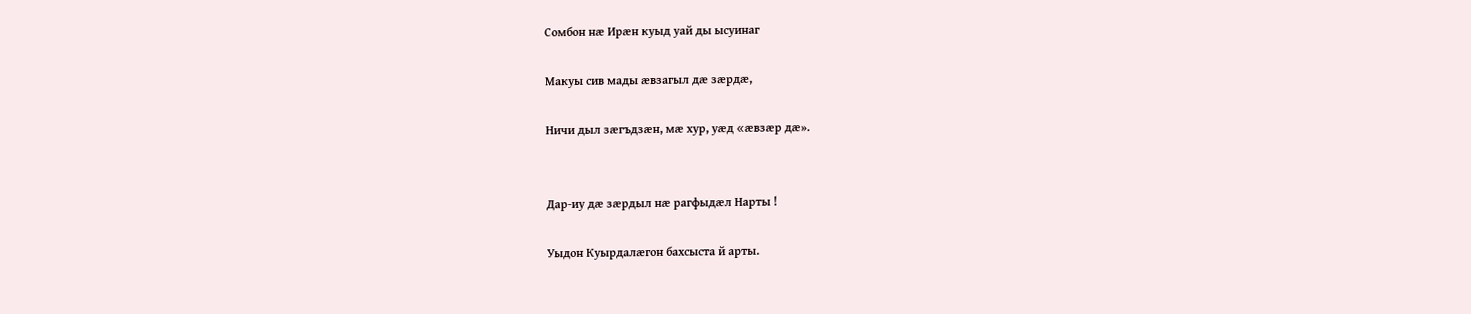Сомбон нæ Ирæн куыд уай ды ысуинаг

Макуы сив мады æвзагыл дæ зæрдæ,

Ничи дыл зæгъдзæн, мæ хур, уæд «æвзæр дæ».


Дар-иу дæ зæрдыл нæ рагфыдæл Нарты !

Уыдон Куырдалæгон бахсыста й арты.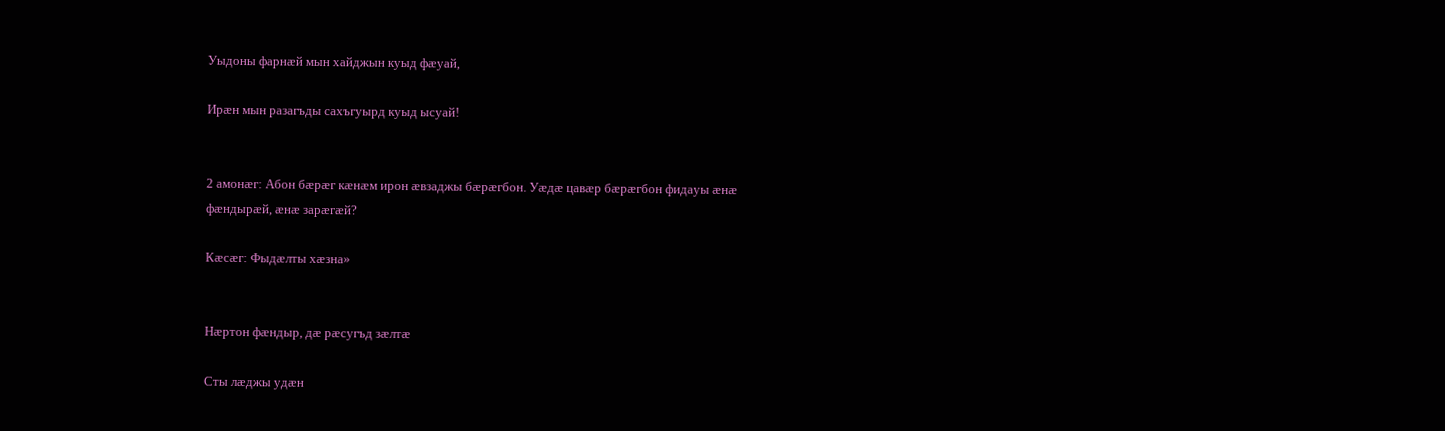Уыдоны фарнæй мын хайджын куыд фæуай,

Ирæн мын разагъды сахъгуырд куыд ысуай!


2 амонæг: Абон бæрæг кæнæм ирон æвзаджы бæрæгбон. Уæдæ цавæр бæрæгбон фидауы æнæ фæндырæй, æнæ зарæгæй?

Кæсæг: Фыдæлты хæзна»


Нæртон фæндыр, дæ рæсугъд зæлтæ

Сты лæджы удæн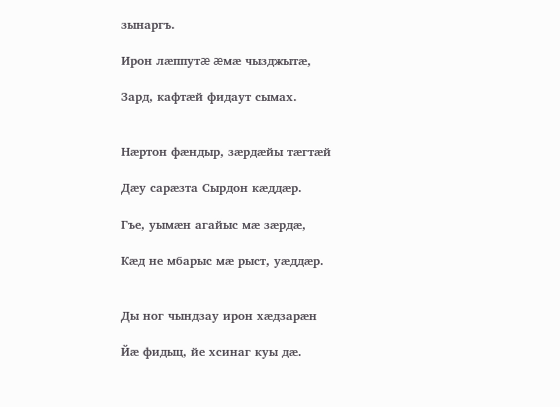зынаргъ.

Ирон лæппутæ æмæ чызджытæ,

Зард, кафтæй фидаут сымах.


Нæртон фæндыр, зæрдæйы тæгтæй

Дæу сарæзта Сырдон кæддæр.

Гъе, уымæн агайыс мæ зæрдæ,

Кæд не мбарыс мæ рыст, уæддæр.


Ды ног чындзау ирон хæдзарæн

Йæ фидыц, йе хсинаг куы дæ.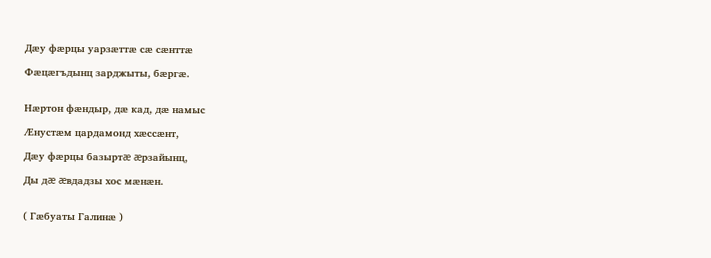Дæу фæрцы уарзæттæ сæ сæнттæ

Фæцæгъдынц зарджыты, бæргæ.


Нæртон фæндыр, дæ кад, дæ намыс

Æнустæм цардамонд хæссæнт,

Дæу фæрцы базыртæ æрзайынц,

Ды дæ æвдадзы хос мæнæн.


( Гæбуаты Галинæ )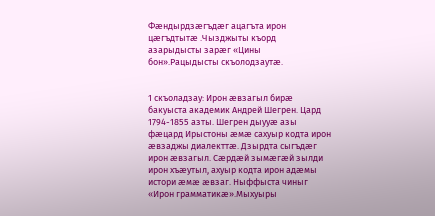Фæндырдзæгъдæг ацагъта ирон цæгъдтытæ .Чызджыты къорд азарыдысты зарæг «Цины бон».Рацыдысты скъолодзаутæ.


1 скъоладзау: Ирон æвзагыл бирæ бакуыста академик Андрей Шегрен. Цард 1794-1855 азты. Шегрен дыууæ азы фæцард Ирыстоны æмæ сахуыр кодта ирон æвзаджы диалекттæ. Дзырдта сыгъдæг ирон æвзагыл. Сæрдæй зымæгæй зылди ирон хъæутыл, ахуыр кодта ирон адæмы истори æмæ æвзаг. Ныффыста чиныг «Ирон грамматикæ».Мыхуыры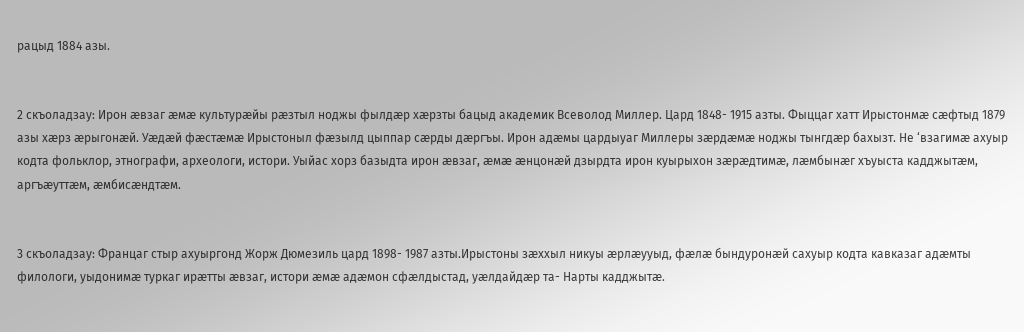рацыд 1884 азы.


2 скъоладзау: Ирон æвзаг æмæ культурæйы рæзтыл ноджы фылдæр хæрзты бацыд академик Всеволод Миллер. Цард 1848- 1915 азты. Фыццаг хатт Ирыстонмæ сæфтыд 1879 азы хæрз æрыгонæй. Уæдæй фæстæмæ Ирыстоныл фæзылд цыппар сæрды дæргъы. Ирон адæмы цардыуаг Миллеры зæрдæмæ ноджы тынгдæр бахызт. Не ‘взагимæ ахуыр кодта фольклор, этнографи, археологи, истори. Уыйас хорз базыдта ирон æвзаг, æмæ æнцонæй дзырдта ирон куырыхон зæрæдтимæ, лæмбынæг хъуыста кадджытæм, аргъæуттæм, æмбисæндтæм.


3 скъоладзау: Францаг стыр ахуыргонд Жорж Дюмезиль цард 1898- 1987 азты.Ирыстоны зæххыл никуы æрлæууыд, фæлæ бындуронæй сахуыр кодта кавказаг адæмты филологи, уыдонимæ туркаг ирæтты æвзаг, истори æмæ адæмон сфæлдыстад, уæлдайдæр та- Нарты кадджытæ.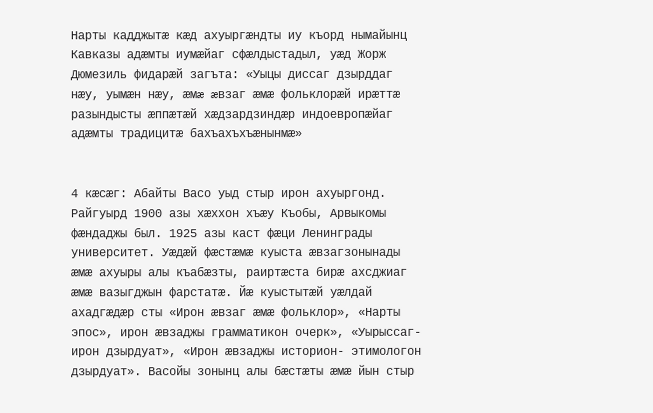Нарты кадджытæ кæд ахуыргæндты иу къорд нымайынц Кавказы адæмты иумæйаг сфæлдыстадыл, уæд Жорж Дюмезиль фидарæй загъта: «Уыцы диссаг дзырддаг нæу, уымæн нæу, æмæ æвзаг æмæ фольклорæй ирæттæ разындысты æппæтæй хæдзардзиндæр индоевропæйаг адæмты традицитæ бахъахъхъæнынмæ»


4 кæсæг: Абайты Васо уыд стыр ирон ахуыргонд. Райгуырд 1900 азы хæххон хъæу Къобы, Арвыкомы фæндаджы был. 1925 азы каст фæци Ленинграды университет. Уæдæй фæстæмæ куыста æвзагзонынады æмæ ахуыры алы къабæзты, раиртæста бирæ ахсджиаг æмæ вазыгджын фарстатæ. Йæ куыстытæй уæлдай ахадгæдæр сты «Ирон æвзаг æмæ фольклор», «Нарты эпос», ирон æвзаджы грамматикон очерк», «Уырыссаг-ирон дзырдуат», «Ирон æвзаджы историон- этимологон дзырдуат». Васойы зонынц алы бæстæты æмæ йын стыр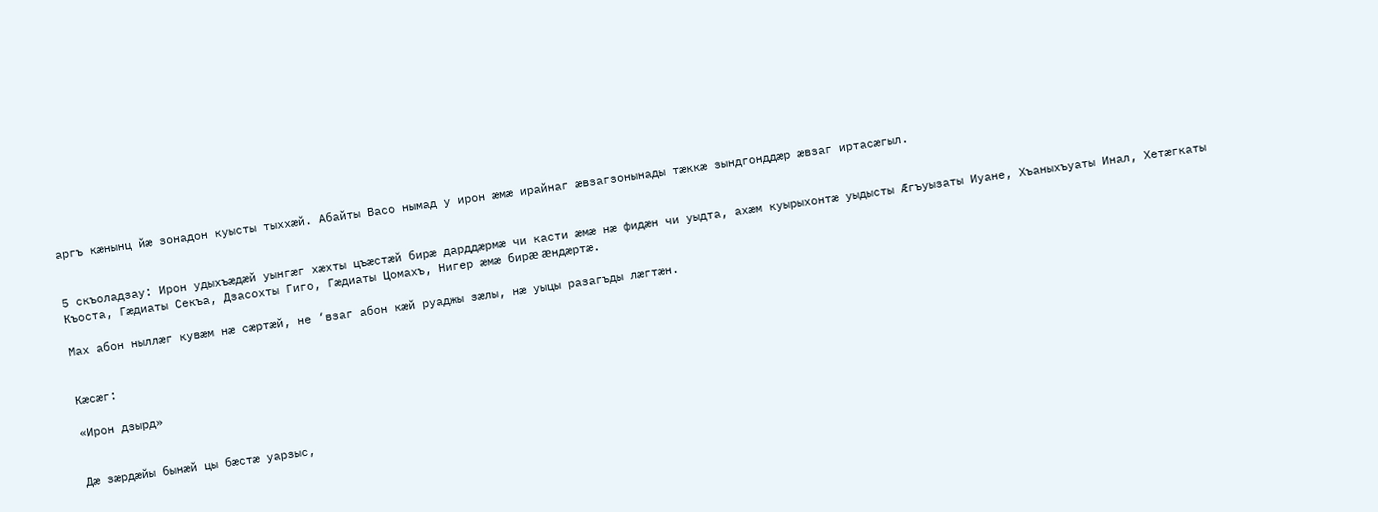аргъ кæнынц йæ зонадон куысты тыххæй. Абайты Васо нымад у ирон æмæ ирайнаг æвзагзонынады тæккæ зындгонддæр æвзаг иртасæгыл.


5 скъоладзау: Ирон удыхъæдæй уынгæг хæхты цъæстæй бирæ дарддæрмæ чи касти æмæ нæ фидæн чи уыдта, ахæм куырыхонтæ уыдысты Æгъуызаты Иуане, Хъаныхъуаты Инал, Хетæгкаты Къоста, Гæдиаты Секъа, Дзасохты Гиго, Гæдиаты Цомахъ, Нигер æмæ бирæ æндæртæ.

Мах абон ныллæг кувæм нæ сæртæй, не ‘взаг абон кæй руаджы зæлы, нæ уыцы разагъды лæгтæн.


Кæсæг:

«Ирон дзырд»


Дæ зæрдæйы бынæй цы бæстæ уарзыс,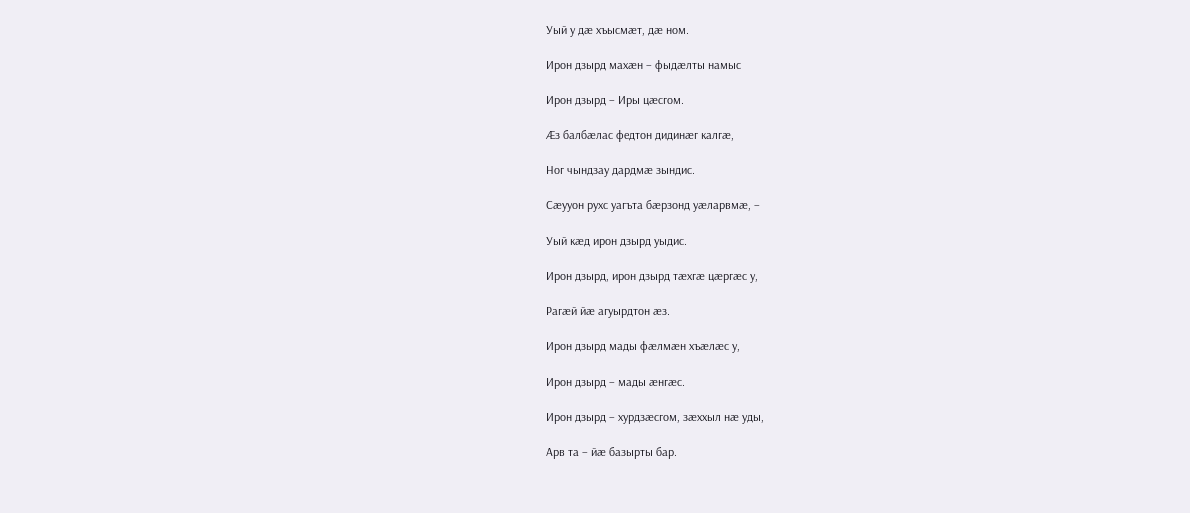Уый у дæ хъысмæт, дæ ном.

Ирон дзырд махæн – фыдæлты намыс

Ирон дзырд – Иры цæсгом.

Æз балбæлас федтон дидинæг калгæ,

Ног чындзау дардмæ зындис.

Сæууон рухс уагъта бæрзонд уæларвмæ, –

Уый кæд ирон дзырд уыдис.

Ирон дзырд, ирон дзырд тæхгæ цæргæс у,

Рагæй йæ агуырдтон æз.

Ирон дзырд мады фæлмæн хъæлæс у,

Ирон дзырд – мады æнгæс.

Ирон дзырд – хурдзæсгом, зæххыл нæ уды,

Арв та – йæ базырты бар.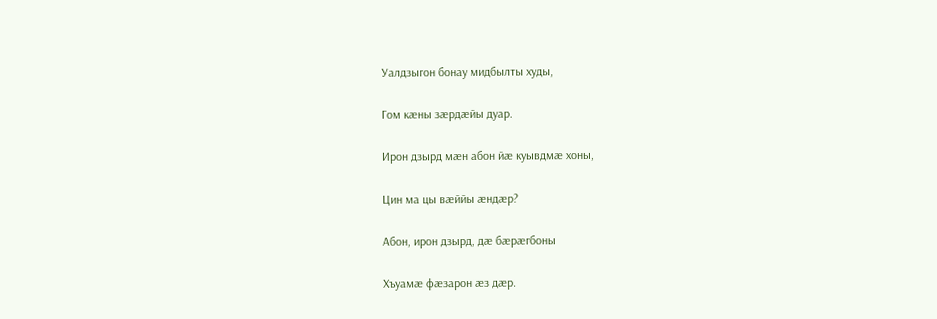Уалдзыгон бонау мидбылты худы,

Гом кæны зæрдæйы дуар.

Ирон дзырд мæн абон йæ куывдмæ хоны,

Цин ма цы вæййы æндæр?

Абон, ирон дзырд, дæ бæрæгбоны

Хъуамæ фæзарон æз дæр.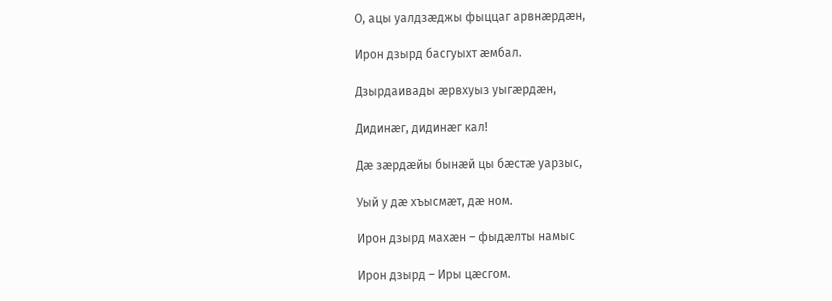О, ацы уалдзæджы фыццаг арвнæрдæн,

Ирон дзырд басгуыхт æмбал.

Дзырдаивады æрвхуыз уыгæрдæн,

Дидинæг, дидинæг кал!

Дæ зæрдæйы бынæй цы бæстæ уарзыс,

Уый у дæ хъысмæт, дæ ном.

Ирон дзырд махæн – фыдæлты намыс

Ирон дзырд – Иры цæсгом.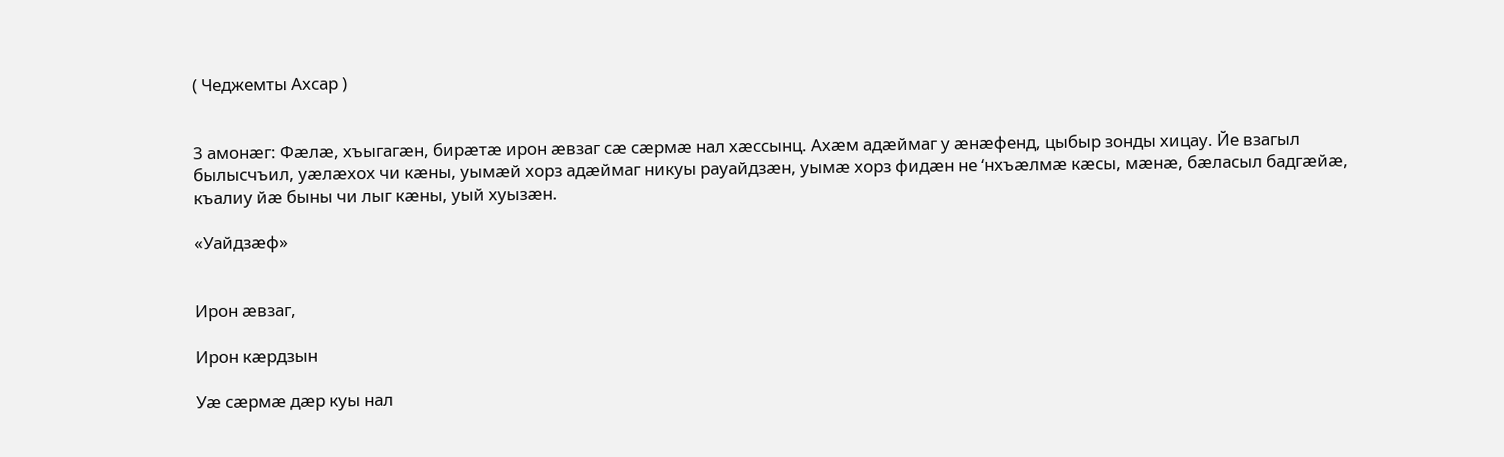( Чеджемты Ахсар )


3 амонæг: Фæлæ, хъыгагæн, бирæтæ ирон æвзаг сæ сæрмæ нал хæссынц. Ахæм адæймаг у æнæфенд, цыбыр зонды хицау. Йе взагыл былысчъил, уæлæхох чи кæны, уымæй хорз адæймаг никуы рауайдзæн, уымæ хорз фидæн не ‘нхъæлмæ кæсы, мæнæ, бæласыл бадгæйæ, къалиу йæ быны чи лыг кæны, уый хуызæн.

«Уайдзæф»


Ирон æвзаг,

Ирон кæрдзын

Уæ сæрмæ дæр куы нал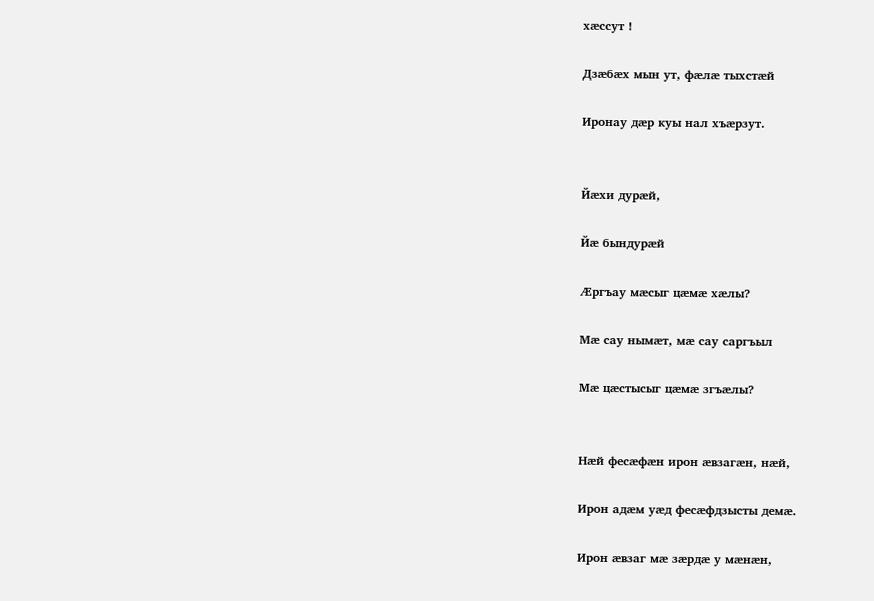хæссут !

Дзæбæх мын ут, фæлæ тыхстæй

Иронау дæр куы нал хъæрзут.


Йæхи дурæй,

Йæ бындурæй

Æргъау мæсыг цæмæ хæлы?

Мæ сау нымæт, мæ сау саргъыл

Мæ цæстысыг цæмæ згъæлы?


Нæй фесæфæн ирон æвзагæн, нæй,

Ирон адæм уæд фесæфдзысты демæ.

Ирон æвзаг мæ зæрдæ у мæнæн,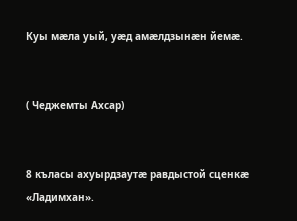Куы мæла уый, уæд амæлдзынæн йемæ.


( Чеджемты Ахсар)


8 къласы ахуырдзаутæ равдыстой сценкæ «Ладимхан».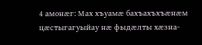4 амонæг: Мах хъуамæ бахъахъхъæнæм цæстыгагуыйау нæ фыдæлты хæзна-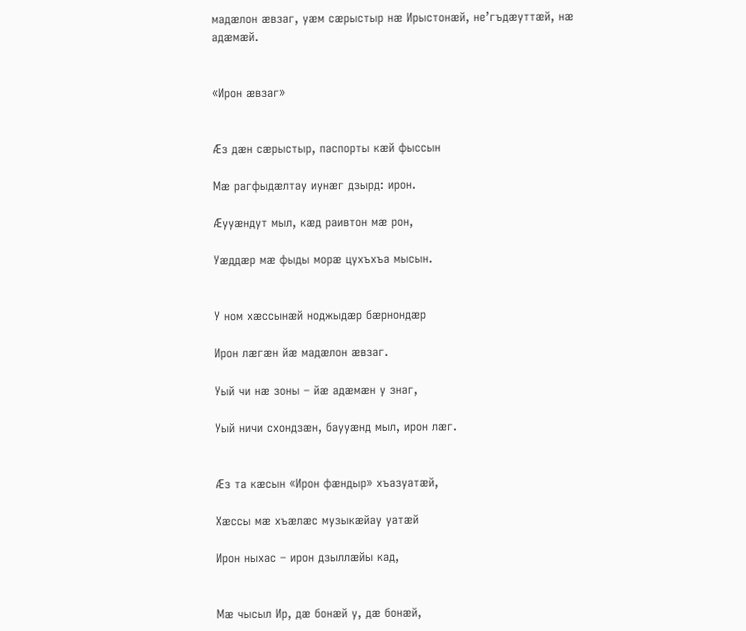мадæлон æвзаг, уæм сæрыстыр нæ Ирыстонæй, не’гъдæуттæй, нæ адæмæй.


«Ирон æвзаг»


Æз дæн сæрыстыр, паспорты кæй фыссын

Мæ рагфыдæлтау иунæг дзырд: ирон.

Æууæндут мыл, кæд раивтон мæ рон,

Уæддæр мæ фыды морæ цухъхъа мысын.


У ном хæссынæй ноджыдæр бæрнондæр

Ирон лæгæн йæ мадæлон æвзаг.

Уый чи нæ зоны – йæ адæмæн у знаг,

Уый ничи схондзæн, баууæнд мыл, ирон лæг.


Æз та кæсын «Ирон фæндыр» хъазуатæй,

Хæссы мæ хъæлæс музыкæйау уатæй

Ирон ныхас – ирон дзыллæйы кад,


Мæ чысыл Ир, дæ бонæй у, дæ бонæй,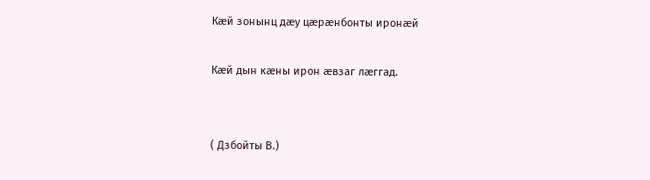Кæй зонынц дæу цæрæнбонты иронæй

Кæй дын кæны ирон æвзаг лæггад.


( Дзбойты В.)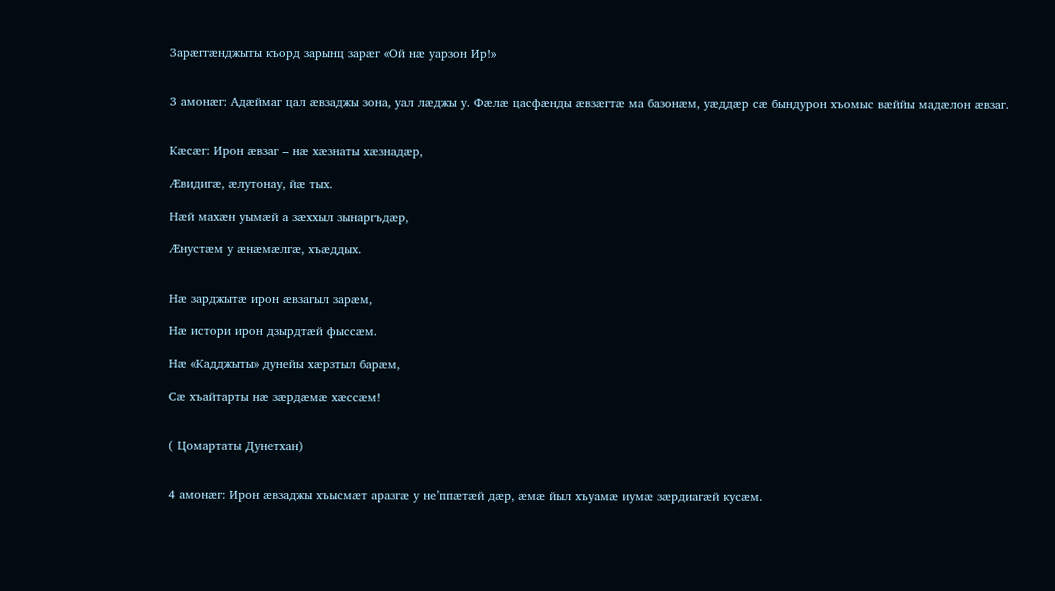Зарæггæнджыты къорд зарынц зарæг «Ой нæ уарзон Ир!»


3 амонæг: Адæймаг цал æвзаджы зона, уал лæджы у. Фæлæ цасфæнды æвзæгтæ ма базонæм, уæддæр сæ бындурон хъомыс вæййы мадæлон æвзаг.


Кæсæг: Ирон æвзаг – нæ хæзнаты хæзнадæр,

Æвидигæ, æлутонау, йæ тых.

Нæй махæн уымæй а зæххыл зынаргъдæр,

Æнустæм у æнæмæлгæ, хъæддых.


Нæ зарджытæ ирон æвзагыл зарæм,

Нæ истори ирон дзырдтæй фыссæм.

Нæ «Кадджыты» дунейы хæрзтыл барæм,

Сæ хъайтарты нæ зæрдæмæ хæссæм!


( Цомартаты Дунетхан)


4 амонæг: Ирон æвзаджы хъысмæт аразгæ у не’ппæтæй дæр, æмæ йыл хъуамæ иумæ зæрдиагæй кусæм.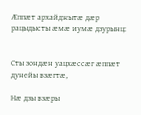Æппæт архайджытæ дæр рацыдысты æмæ иумæ дзурынц:


Сты зондæн уацхæссæг æппæт дунейы взæгтæ,

Нæ дзы взæры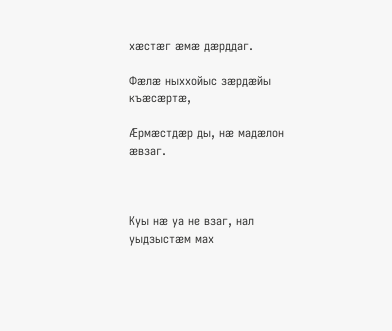хæстæг æмæ дæрддаг.

Фæлæ ныххойыс зæрдæйы къæсæртæ,

Æрмæстдæр ды, нæ мадæлон æвзаг.



Куы нæ уа не взаг, нал уыдзыстæм мах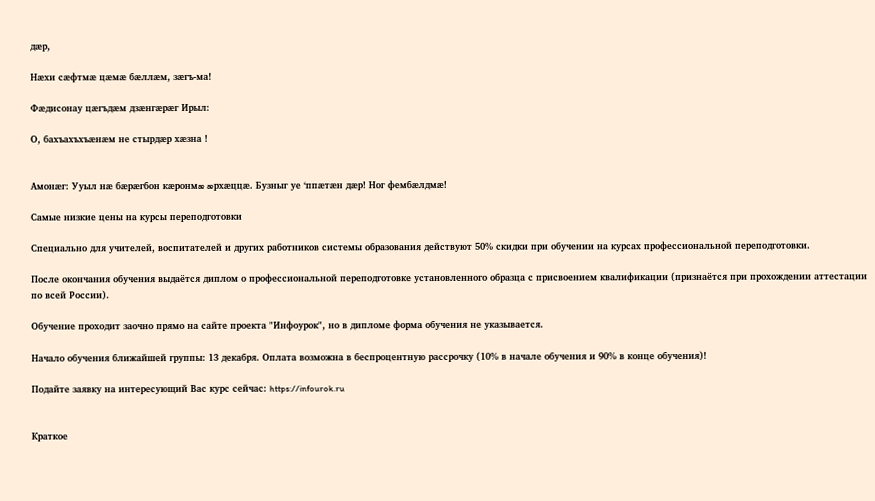дæр,

Нæхи сæфтмæ цæмæ бæллæм, зæгъ-ма!

Фæдисонау цæгъдæм дзæнгæрæг Ирыл:

О, бахъахъхъæнæм не стырдæр хæзна !


Амонæг: Ууыл нæ бæрæгбон кæронмæ æрхæццæ. Бузныг уе ‘ппæтæн дæр! Ног фембæлдмæ!

Самые низкие цены на курсы переподготовки

Специально для учителей, воспитателей и других работников системы образования действуют 50% скидки при обучении на курсах профессиональной переподготовки.

После окончания обучения выдаётся диплом о профессиональной переподготовке установленного образца с присвоением квалификации (признаётся при прохождении аттестации по всей России).

Обучение проходит заочно прямо на сайте проекта "Инфоурок", но в дипломе форма обучения не указывается.

Начало обучения ближайшей группы: 13 декабря. Оплата возможна в беспроцентную рассрочку (10% в начале обучения и 90% в конце обучения)!

Подайте заявку на интересующий Вас курс сейчас: https://infourok.ru


Краткое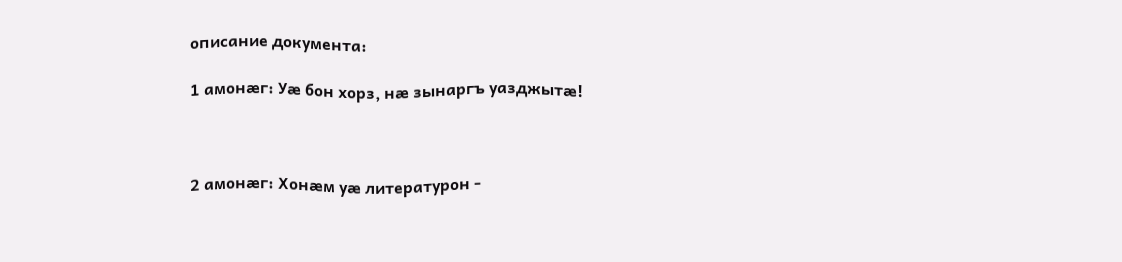описание документа:

1 амонæг: Уæ бон хорз, нæ зынаргъ уазджытæ!



2 амонæг: Хонæм уæ литературон -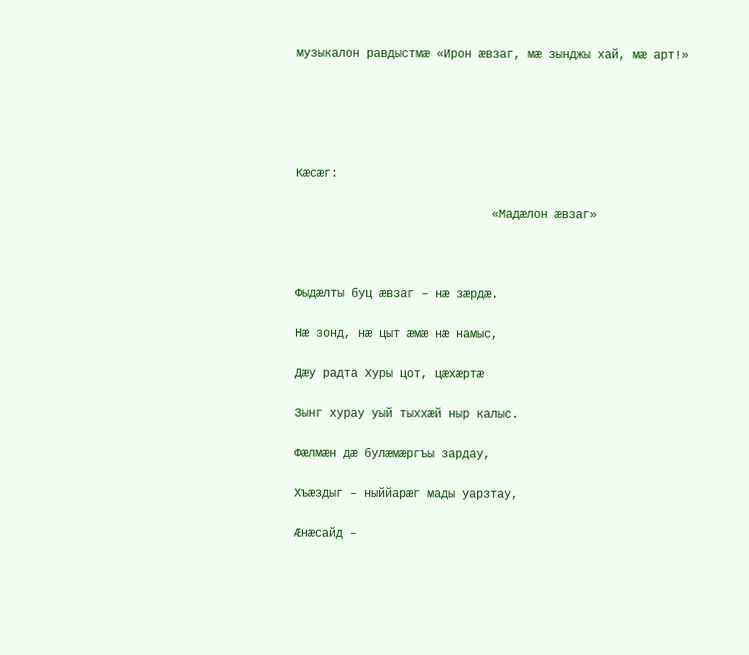музыкалон равдыстмæ «Ирон æвзаг, мæ зынджы хай, мæ арт!»





Кæсæг:

                            «Мадæлон æвзаг»



Фыдæлты буц æвзаг – нæ зæрдæ.

Нæ зонд, нæ цыт æмæ нæ намыс,

Дæу радта Хуры цот, цæхæртæ

Зынг хурау уый тыххæй ныр калыс.

Фæлмæн дæ булæмæргъы зардау,

Хъæздыг – ныййарæг мады уарзтау,

Æнæсайд –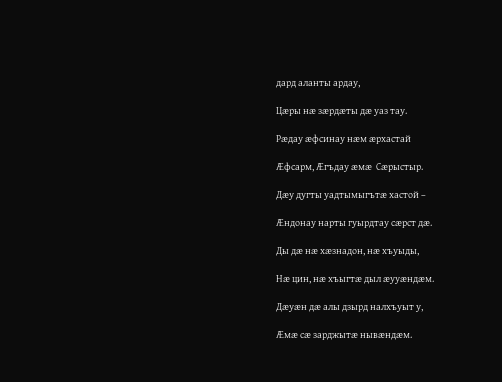дард аланты ардау,

Цæры нæ зæрдæты дæ уаз тау.

Рæдау æфсинау нæм æрхастай

Æфсарм, Æгъдау æмæ  Сæрыстыр.

Дæу дугты уадтымыгътæ хастой –

Æндонау нарты гуырдтау сæрст дæ.

Ды дæ нæ хæзнадон, нæ хъуыды,

Нæ цин, нæ хъыгтæ дыл æууæндæм.

Дæуæн дæ алы дзырд налхъуыт у,

Æмæ сæ зарджытæ нывæндæм.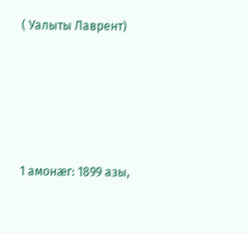( Уалыты Лаврент)





1 амонæг: 1899 азы,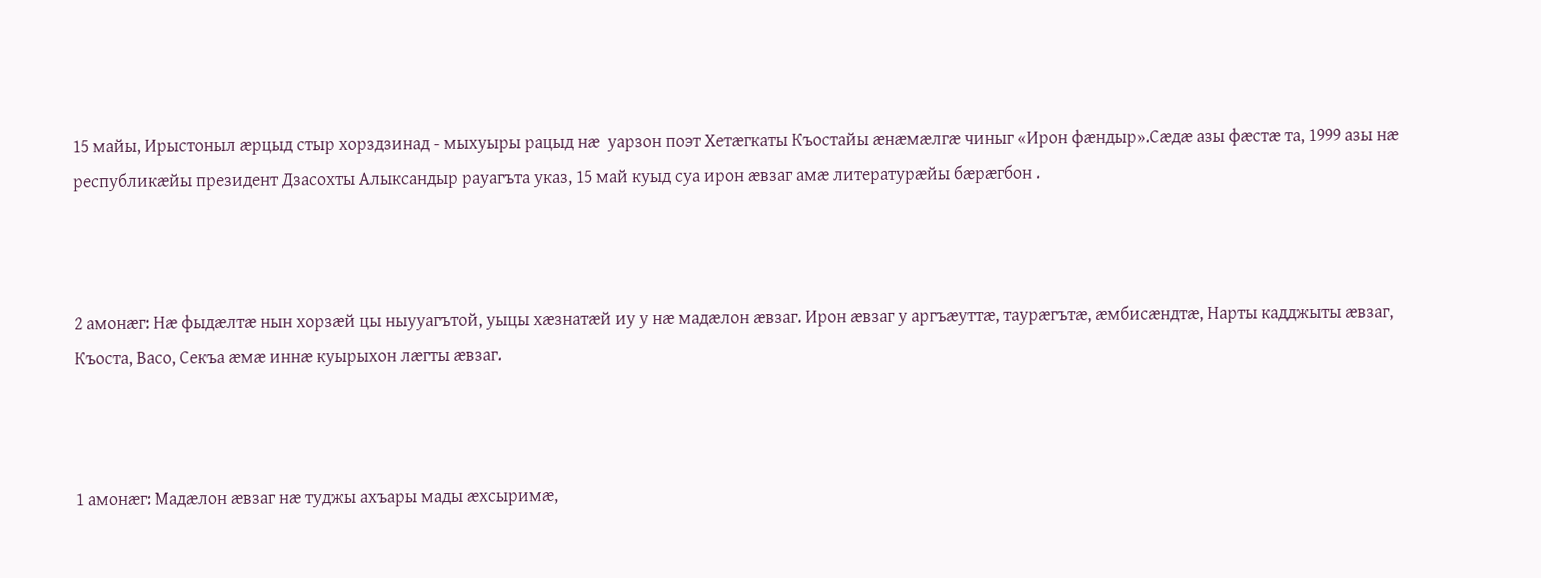15 майы, Ирыстоныл æрцыд стыр хорздзинад - мыхуыры рацыд нæ  уарзон поэт Хетæгкаты Къостайы æнæмæлгæ чиныг «Ирон фæндыр».Сæдæ азы фæстæ та, 1999 азы нæ республикæйы президент Дзасохты Алыксандыр рауагъта указ, 15 май куыд суа ирон æвзаг амæ литературæйы бæрæгбон .



2 амонæг: Нæ фыдæлтæ нын хорзæй цы ныууагътой, уыцы хæзнатæй иу у нæ мадæлон æвзаг. Ирон æвзаг у аргъæуттæ, таурæгътæ, æмбисæндтæ, Нарты кадджыты æвзаг, Къоста, Васо, Секъа æмæ иннæ куырыхон лæгты æвзаг.



1 амонæг: Мадæлон æвзаг нæ туджы ахъары мады æхсыримæ,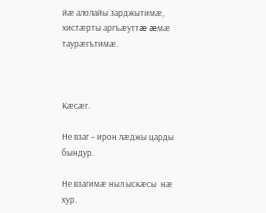йæ алолайы зарджытимæ, хистæрты аргъæуттæ æмæ таурæгътимæ.



Кæсæг.

Не взаг – ирон лæджы царды бындур.

Не взагимæ ныл ыскæсы  нæ хур.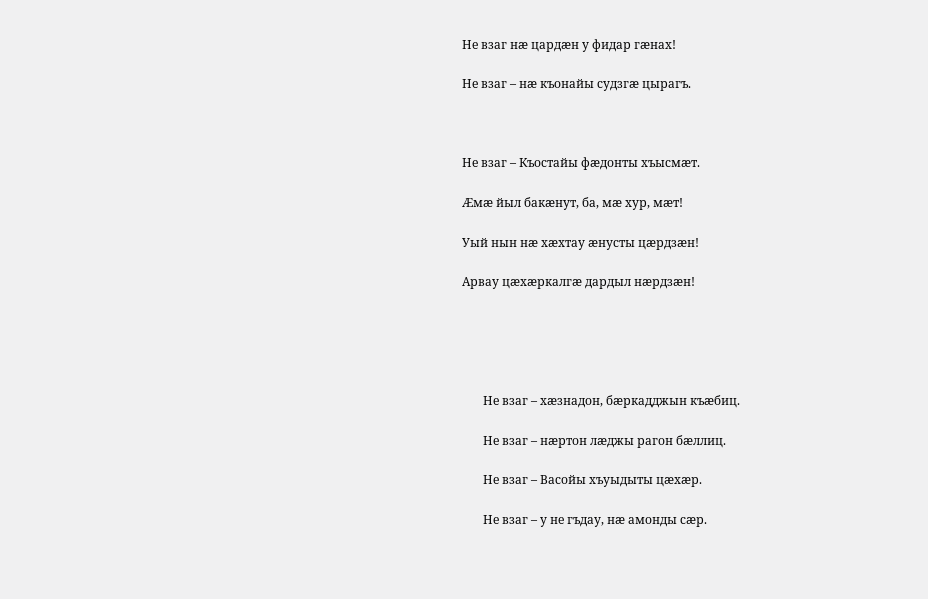Не взаг нæ цардæн у фидар гæнах!

Не взаг – нæ къонайы судзгæ цырагъ.



Не взаг – Къостайы фæдонты хъысмæт.

Æмæ йыл бакæнут, ба, мæ хур, мæт!

Уый нын нæ хæхтау æнусты цæрдзæн!

Арвау цæхæркалгæ дардыл нæрдзæн!





       Не взаг – хæзнадон, бæркадджын къæбиц.

       Не взаг – нæртон лæджы рагон бæллиц.

       Не взаг – Васойы хъуыдыты цæхæр.

       Не взаг – у не гъдау, нæ амонды сæр.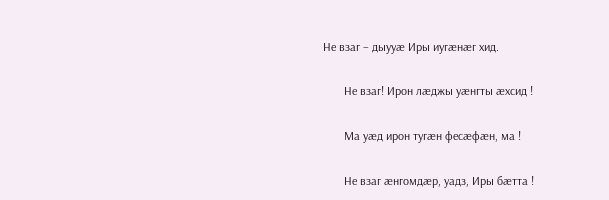Не взаг – дыууæ Иры иугæнæг хид.

       Не взаг! Ирон лæджы уæнгты æхсид !

       Ма уæд ирон тугæн фесæфæн, ма !

       Не взаг æнгомдæр, уадз, Иры бæтта !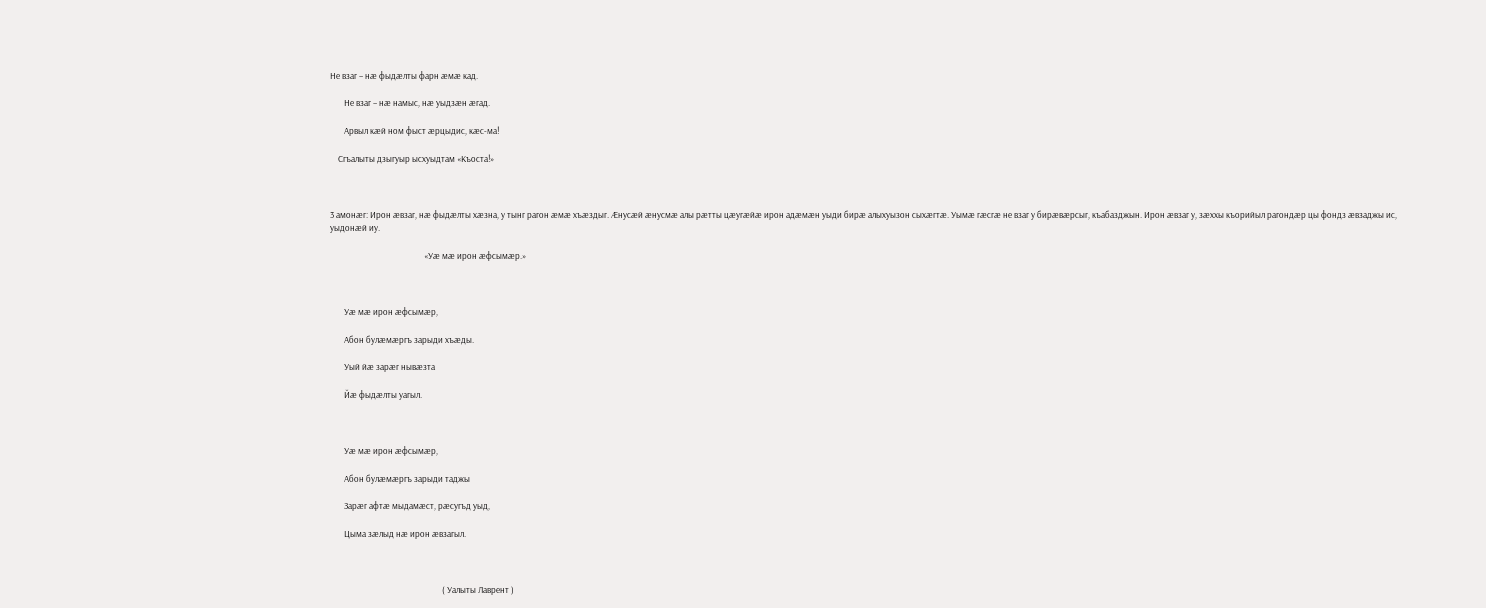Не взаг – нæ фыдæлты фарн æмæ кад.

       Не взаг – нæ намыс, нæ уыдзæн æгад.

       Арвыл кæй ном фыст æрцыдис, кæс-ма!

    Сгъалыты дзыгуыр ысхуыдтам «Къоста!»



3 амонæг: Ирон æвзаг, нæ фыдæлты хæзна, у тынг рагон æмæ хъæздыг. Æнусæй æнусмæ алы рæтты цæугæйæ ирон адæмæн уыди бирæ алыхуызон сыхæгтæ. Уымæ гæсгæ не взаг у бирæвæрсыг, къабазджын. Ирон æвзаг у, зæххы къорийыл рагондæр цы фондз æвзаджы ис, уыдонæй иу.

                                               «Уæ мæ ирон æфсымæр.»



       Уæ мæ ирон æфсымæр,

       Абон булæмæргъ зарыди хъæды.

       Уый йæ зарæг нывæзта

       Йæ фыдæлты уагыл.



       Уæ мæ ирон æфсымæр,

       Абон булæмæргъ зарыди таджы

       Зарæг афтæ мыдамæст, рæсугъд уыд,

       Цыма зæлыд нæ ирон æвзагыл.



                                                        ( Уалыты Лаврент )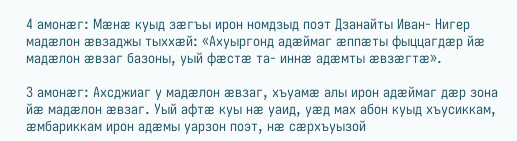4 амонæг: Мæнæ куыд зæгъы ирон номдзыд поэт Дзанайты Иван- Нигер мадæлон æвзаджы тыххæй: «Ахуыргонд адæймаг æппæты фыццагдæр йæ мадæлон æвзаг базоны, уый фæстæ та- иннæ адæмты æвзæгтæ».

3 амонæг: Ахсджиаг у мадæлон æвзаг, хъуамæ алы ирон адæймаг дæр зона йæ мадæлон æвзаг. Уый афтæ куы нæ уаид, уæд мах абон куыд хъусиккам, æмбариккам ирон адæмы уарзон поэт, нæ сæрхъуызой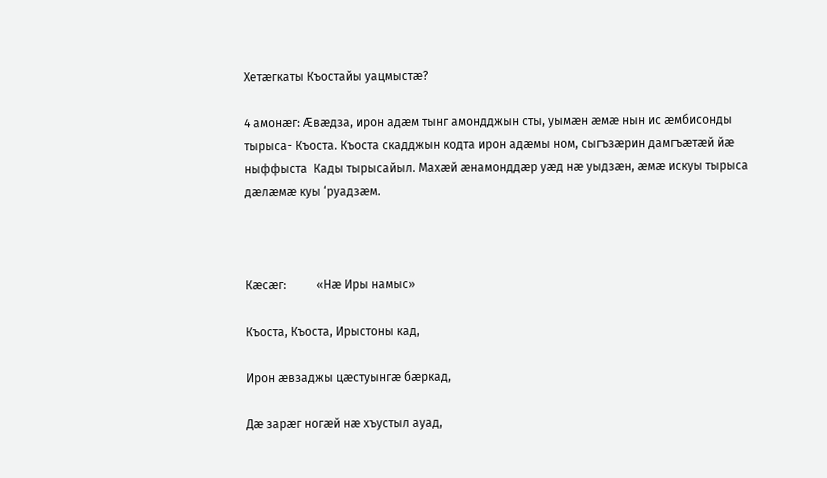Хетæгкаты Къостайы уацмыстæ?

4 амонæг: Æвæдза, ирон адæм тынг амондджын сты, уымæн æмæ нын ис æмбисонды тырыса- Къоста. Къоста скадджын кодта ирон адæмы ном, сыгъзæрин дамгъæтæй йæ ныффыста  Кады тырысайыл. Махæй æнамонддæр уæд нæ уыдзæн, æмæ искуы тырыса дæлæмæ куы ‘руадзæм.



Кæсæг:          «Нæ Иры намыс»

Къоста, Къоста, Ирыстоны кад,

Ирон æвзаджы цæстуынгæ бæркад,

Дæ зарæг ногæй нæ хъустыл ауад,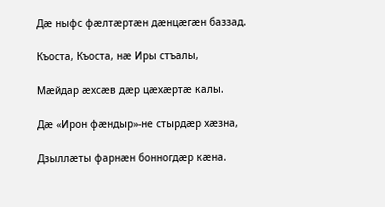Дæ ныфс фæлтæртæн дæнцæгæн баззад.

Къоста, Къоста, нæ Иры стъалы,

Мæйдар æхсæв дæр цæхæртæ калы.

Дæ «Ирон фæндыр»-не стырдæр хæзна,

Дзыллæты фарнæн бонногдæр кæна.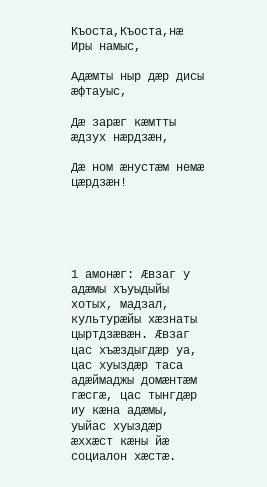Къоста,Къоста,нæ Иры намыс,

Адæмты ныр дæр дисы æфтауыс,

Дæ зарæг кæмтты æдзух нæрдзæн,

Дæ ном æнустæм немæ цæрдзæн!





1 амонæг: Æвзаг у адæмы хъуыдыйы хотых, мадзал, культурæйы хæзнаты цыртдзæвæн. Æвзаг цас хъæздыгдæр уа, цас хуыздæр таса адæймаджы домæнтæм гæсгæ, цас тынгдæр иу кæна адæмы, уыйас хуыздæр æххæст кæны йæ социалон хæстæ.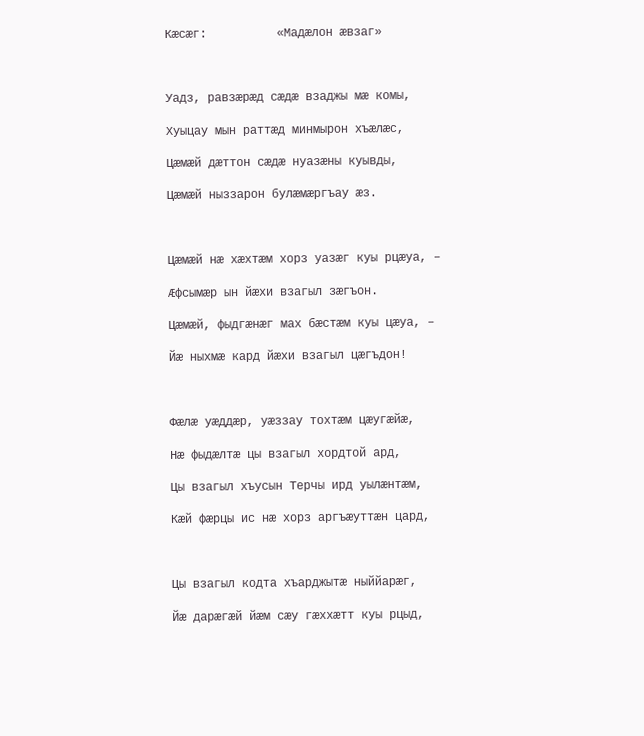Кæсæг:          «Мадæлон æвзаг»



Уадз, равзæрæд сæдæ взаджы мæ комы,

Хуыцау мын раттæд минмырон хъæлæс,

Цæмæй дæттон сæдæ нуазæны куывды,

Цæмæй ныззарон булæмæргъау æз.



Цæмæй нæ хæхтæм хорз уазæг куы рцæуа, –

Æфсымæр ын йæхи взагыл зæгъон.

Цæмæй, фыдгæнæг мах бæстæм куы цæуа, –

Йæ ныхмæ кард йæхи взагыл цæгъдон!



Фæлæ уæддæр, уæззау тохтæм цæугæйæ,

Нæ фыдæлтæ цы взагыл хордтой ард,

Цы взагыл хъусын Терчы ирд уылæнтæм,

Кæй фæрцы ис нæ хорз аргъæуттæн цард,



Цы взагыл кодта хъарджытæ ныййарæг,

Йæ дарæгæй йæм сæу гæххæтт куы рцыд,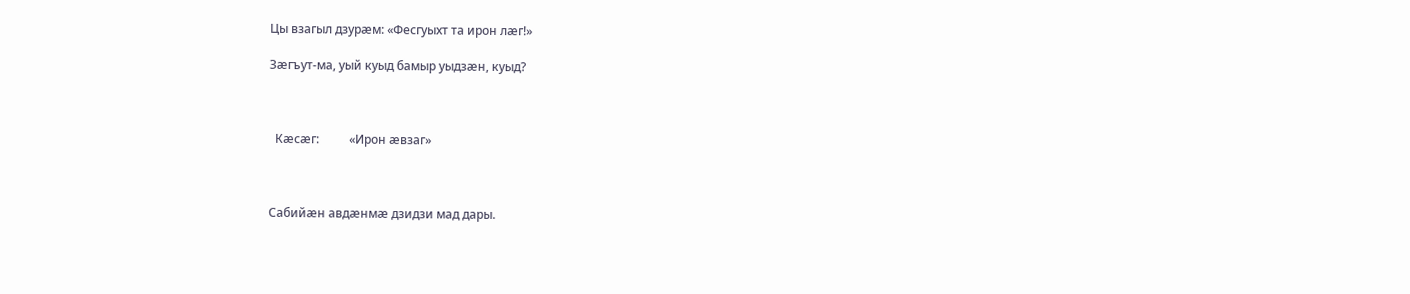Цы взагыл дзурæм: «Фесгуыхт та ирон лæг!»

Зæгъут-ма, уый куыд бамыр уыдзæн, куыд?



  Кæсæг:          «Ирон æвзаг»



Сабийæн авдæнмæ дзидзи мад дары.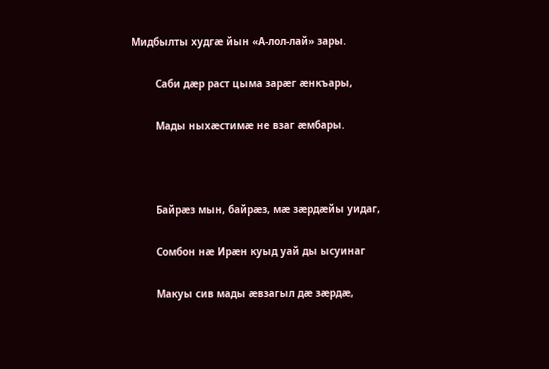Мидбылты худгæ йын «А-лол-лай» зары.

        Саби дæр раст цыма зарæг æнкъары,

        Мады ныхæстимæ не взаг æмбары.



        Байрæз мын, байрæз, мæ зæрдæйы уидаг,

        Сомбон нæ Ирæн куыд уай ды ысуинаг

        Макуы сив мады æвзагыл дæ зæрдæ,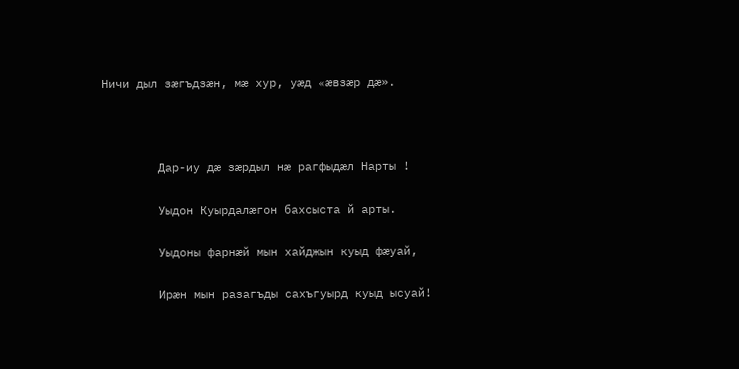Ничи дыл зæгъдзæн, мæ хур, уæд «æвзæр дæ».



        Дар-иу дæ зæрдыл нæ рагфыдæл Нарты !

        Уыдон Куырдалæгон бахсыста й арты.

        Уыдоны фарнæй мын хайджын куыд фæуай,

        Ирæн мын разагъды сахъгуырд куыд ысуай!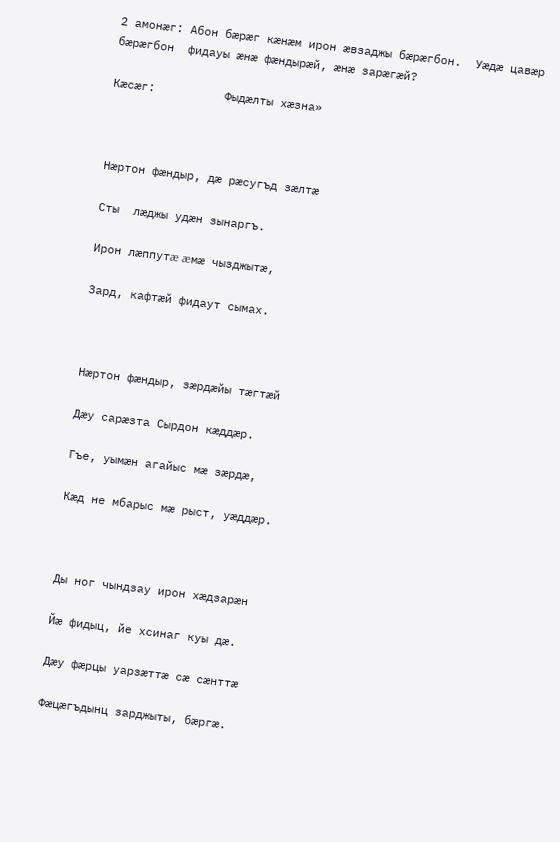2 амонæг: Абон бæрæг кæнæм ирон æвзаджы бæрæгбон.  Уæдæ цавæр бæрæгбон  фидауы æнæ фæндырæй, æнæ зарæгæй?

Кæсæг:          Фыдæлты хæзна»



Нæртон фæндыр, дæ рæсугъд зæлтæ

Сты  лæджы удæн зынаргъ.

Ирон лæппутæ æмæ чызджытæ,

Зард, кафтæй фидаут сымах.



Нæртон фæндыр, зæрдæйы тæгтæй

Дæу сарæзта Сырдон кæддæр.

Гъе, уымæн агайыс мæ зæрдæ,

Кæд не мбарыс мæ рыст, уæддæр.



Ды ног чындзау ирон хæдзарæн

Йæ фидыц, йе хсинаг куы дæ.

Дæу фæрцы уарзæттæ сæ сæнттæ

Фæцæгъдынц зарджыты, бæргæ.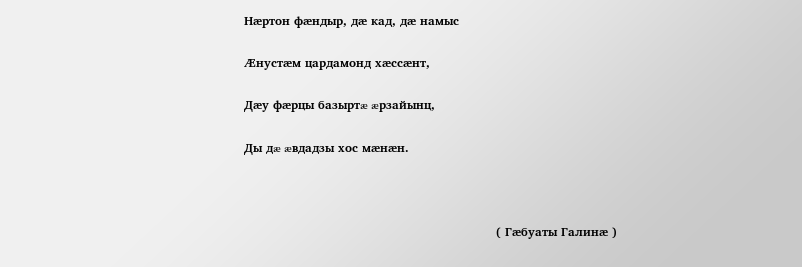Нæртон фæндыр, дæ кад, дæ намыс

Æнустæм цардамонд хæссæнт,

Дæу фæрцы базыртæ æрзайынц,

Ды дæ æвдадзы хос мæнæн.



                                                               ( Гæбуаты Галинæ )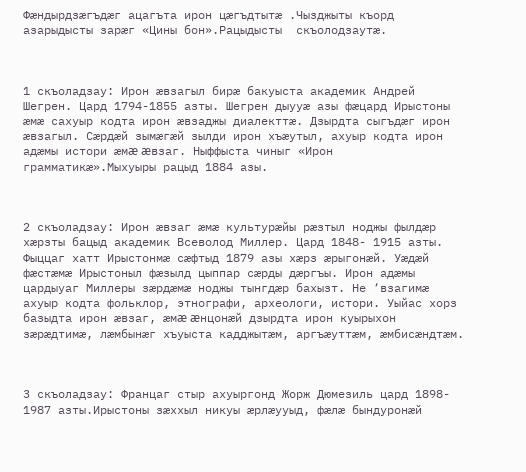Фæндырдзæгъдæг ацагъта ирон цæгъдтытæ .Чызджыты къорд азарыдысты зарæг «Цины бон».Рацыдысты  скъолодзаутæ.



1 скъоладзау: Ирон æвзагыл бирæ бакуыста академик Андрей Шегрен. Цард 1794-1855 азты. Шегрен дыууæ азы фæцард Ирыстоны æмæ сахуыр кодта ирон æвзаджы диалекттæ. Дзырдта сыгъдæг ирон æвзагыл. Сæрдæй зымæгæй зылди ирон хъæутыл, ахуыр кодта ирон адæмы истори æмæ æвзаг. Ныффыста чиныг «Ирон грамматикæ».Мыхуыры рацыд 1884 азы.



2 скъоладзау: Ирон æвзаг æмæ культурæйы рæзтыл ноджы фылдæр хæрзты бацыд академик Всеволод Миллер. Цард 1848- 1915 азты. Фыццаг хатт Ирыстонмæ сæфтыд 1879 азы хæрз æрыгонæй. Уæдæй фæстæмæ Ирыстоныл фæзылд цыппар сæрды дæргъы. Ирон адæмы цардыуаг Миллеры зæрдæмæ ноджы тынгдæр бахызт. Не ‘взагимæ ахуыр кодта фольклор, этнографи, археологи, истори. Уыйас хорз базыдта ирон æвзаг, æмæ æнцонæй дзырдта ирон куырыхон зæрæдтимæ, лæмбынæг хъуыста кадджытæм, аргъæуттæм, æмбисæндтæм.



3 скъоладзау: Францаг стыр ахуыргонд Жорж Дюмезиль цард 1898- 1987 азты.Ирыстоны зæххыл никуы æрлæууыд, фæлæ бындуронæй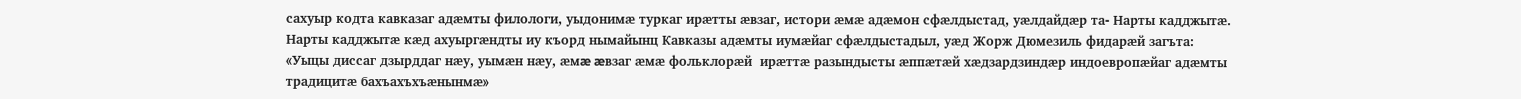сахуыр кодта кавказаг адæмты филологи, уыдонимæ туркаг ирæтты æвзаг, истори æмæ адæмон сфæлдыстад, уæлдайдæр та- Нарты кадджытæ. Нарты кадджытæ кæд ахуыргæндты иу къорд нымайынц Кавказы адæмты иумæйаг сфæлдыстадыл, уæд Жорж Дюмезиль фидарæй загъта: «Уыцы диссаг дзырддаг нæу, уымæн нæу, æмæ æвзаг æмæ фольклорæй  ирæттæ разындысты æппæтæй хæдзардзиндæр индоевропæйаг адæмты традицитæ бахъахъхъæнынмæ»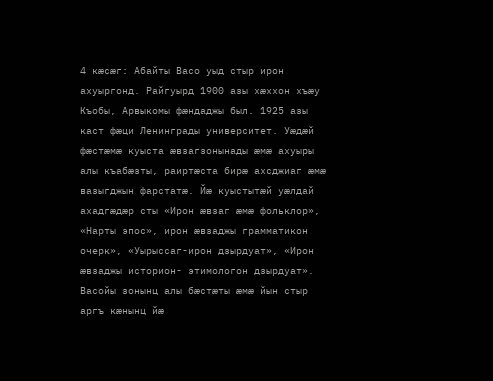4 кæсæг: Абайты Васо уыд стыр ирон ахуыргонд. Райгуырд 1900 азы хæххон хъæу Къобы, Арвыкомы фæндаджы был. 1925 азы каст фæци Ленинграды университет. Уæдæй фæстæмæ куыста æвзагзонынады æмæ ахуыры алы къабæзты, раиртæста бирæ ахсджиаг æмæ вазыгджын фарстатæ. Йæ куыстытæй уæлдай ахадгæдæр сты «Ирон æвзаг æмæ фольклор», «Нарты эпос», ирон æвзаджы грамматикон очерк», «Уырыссаг-ирон дзырдуат», «Ирон æвзаджы историон- этимологон дзырдуат». Васойы зонынц алы бæстæты æмæ йын стыр аргъ кæнынц йæ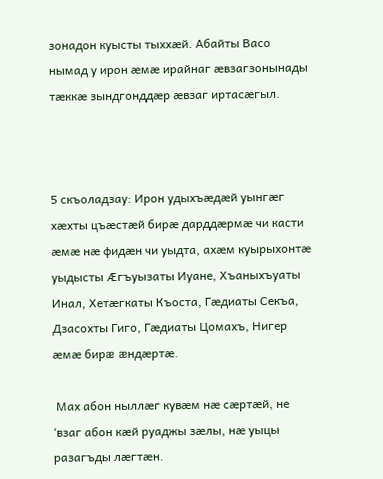зонадон куысты тыххæй. Абайты Васо  нымад у ирон æмæ ирайнаг æвзагзонынады тæккæ зындгонддæр æвзаг иртасæгыл.



5 скъоладзау: Ирон удыхъæдæй уынгæг хæхты цъæстæй бирæ дарддæрмæ чи касти æмæ нæ фидæн чи уыдта, ахæм куырыхонтæ уыдысты Æгъуызаты Иуане, Хъаныхъуаты Инал, Хетæгкаты Къоста, Гæдиаты Секъа, Дзасохты Гиго, Гæдиаты Цомахъ, Нигер æмæ бирæ æндæртæ.

 Мах абон ныллæг кувæм нæ сæртæй, не ‘взаг абон кæй руаджы зæлы, нæ уыцы разагъды лæгтæн.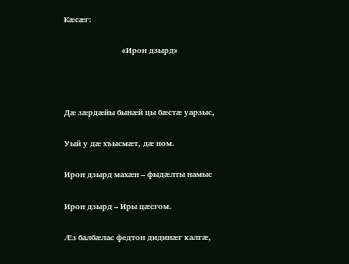Кæсæг:

                             «Ирон дзырд»



Дæ зæрдæйы бынæй цы бæстæ уарзыс,

Уый у дæ хъысмæт, дæ ном.

Ирон дзырд махæн – фыдæлты намыс

Ирон дзырд – Иры цæсгом.

Æз балбæлас федтон дидинæг калгæ,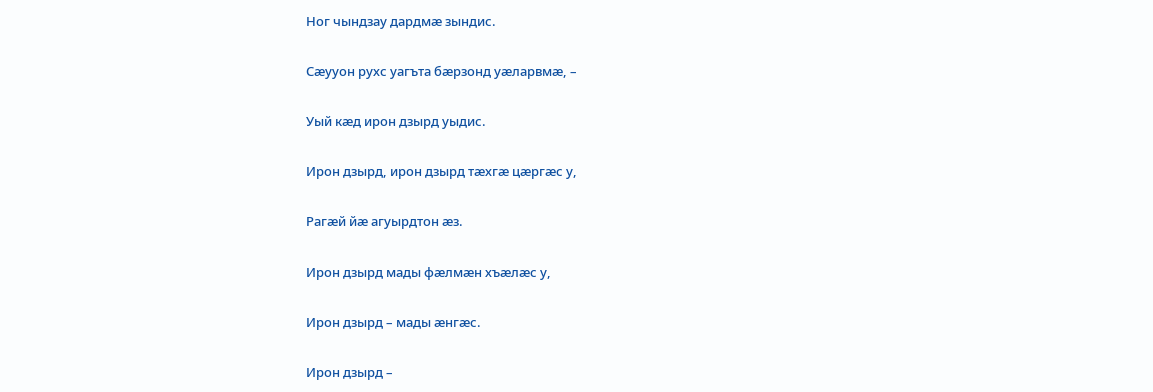Ног чындзау дардмæ зындис.

Сæууон рухс уагъта бæрзонд уæларвмæ, –

Уый кæд ирон дзырд уыдис.

Ирон дзырд, ирон дзырд тæхгæ цæргæс у,

Рагæй йæ агуырдтон æз.

Ирон дзырд мады фæлмæн хъæлæс у,

Ирон дзырд – мады æнгæс.

Ирон дзырд –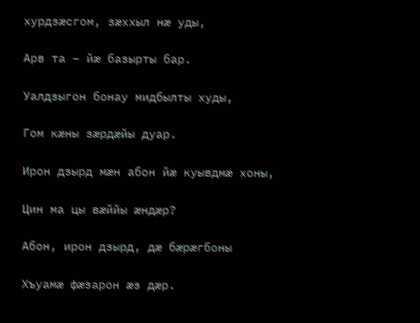хурдзæсгом, зæххыл нæ уды,

Арв та – йæ базырты бар.

Уалдзыгон бонау мидбылты худы,

Гом кæны зæрдæйы дуар.

Ирон дзырд мæн абон йæ куывдмæ хоны,

Цин ма цы вæййы æндæр?

Абон, ирон дзырд, дæ бæрæгбоны

Хъуамæ фæзарон æз дæр.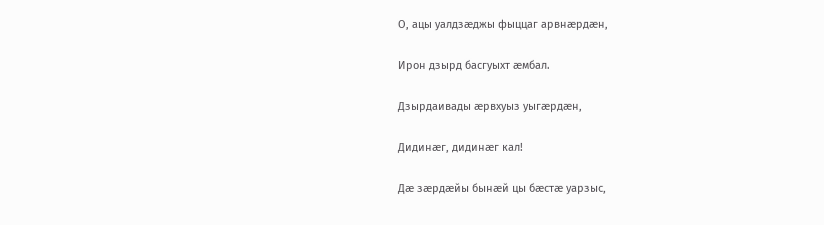О, ацы уалдзæджы фыццаг арвнæрдæн,

Ирон дзырд басгуыхт æмбал.

Дзырдаивады æрвхуыз уыгæрдæн,

Дидинæг, дидинæг кал!

Дæ зæрдæйы бынæй цы бæстæ уарзыс,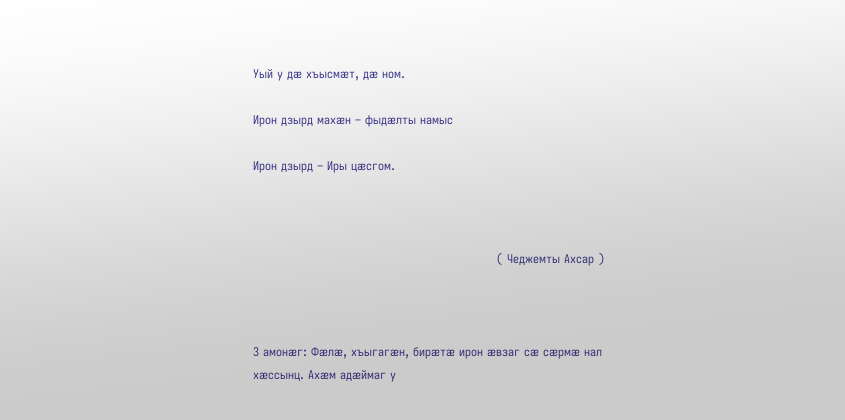Уый у дæ хъысмæт, дæ ном.

Ирон дзырд махæн – фыдæлты намыс

Ирон дзырд – Иры цæсгом.



                                                             ( Чеджемты Ахсар )



3 амонæг: Фæлæ, хъыгагæн, бирæтæ ирон æвзаг сæ сæрмæ нал хæссынц. Ахæм адæймаг у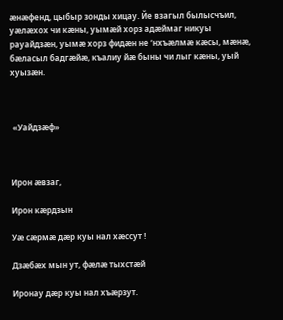æнæфенд, цыбыр зонды хицау. Йе взагыл былысчъил, уæлæхох чи кæны, уымæй хорз адæймаг никуы рауайдзæн, уымæ хорз фидæн не ‘нхъæлмæ кæсы, мæнæ, бæласыл бадгæйæ, къалиу йæ быны чи лыг кæны, уый хуызæн.



 «Уайдзæф»



Ирон æвзаг,

Ирон кæрдзын

Уæ сæрмæ дæр куы нал хæссут !

Дзæбæх мын ут, фæлæ тыхстæй

Иронау дæр куы нал хъæрзут.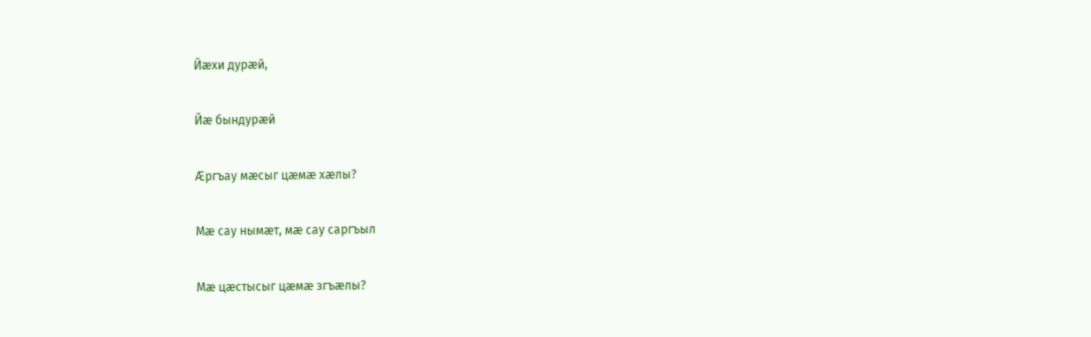Йæхи дурæй,

Йæ бындурæй

Æргъау мæсыг цæмæ хæлы?

Мæ сау нымæт, мæ сау саргъыл

Мæ цæстысыг цæмæ згъæлы?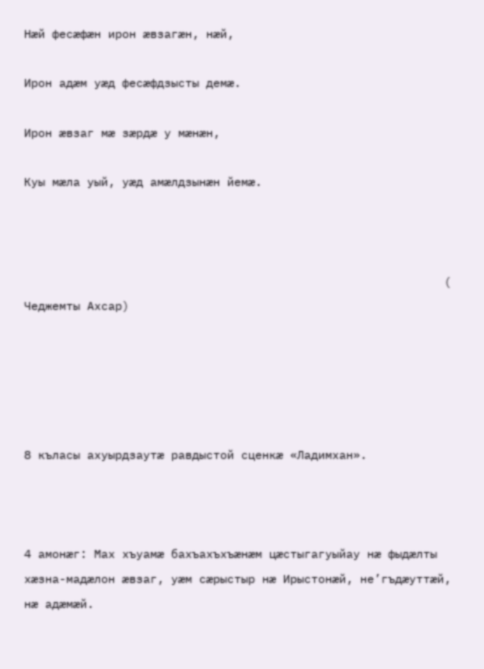Нæй фесæфæн ирон æвзагæн, нæй,

Ирон адæм уæд фесæфдзысты демæ.

Ирон æвзаг мæ зæрдæ у мæнæн,

Куы мæла уый, уæд амæлдзынæн йемæ.



                                                            ( Чеджемты Ахсар)





8 къласы ахуырдзаутæ равдыстой сценкæ «Ладимхан».



4 амонæг: Мах хъуамæ бахъахъхъæнæм цæстыгагуыйау нæ фыдæлты хæзна-мадæлон æвзаг, уæм сæрыстыр нæ Ирыстонæй, не’гъдæуттæй, нæ адæмæй.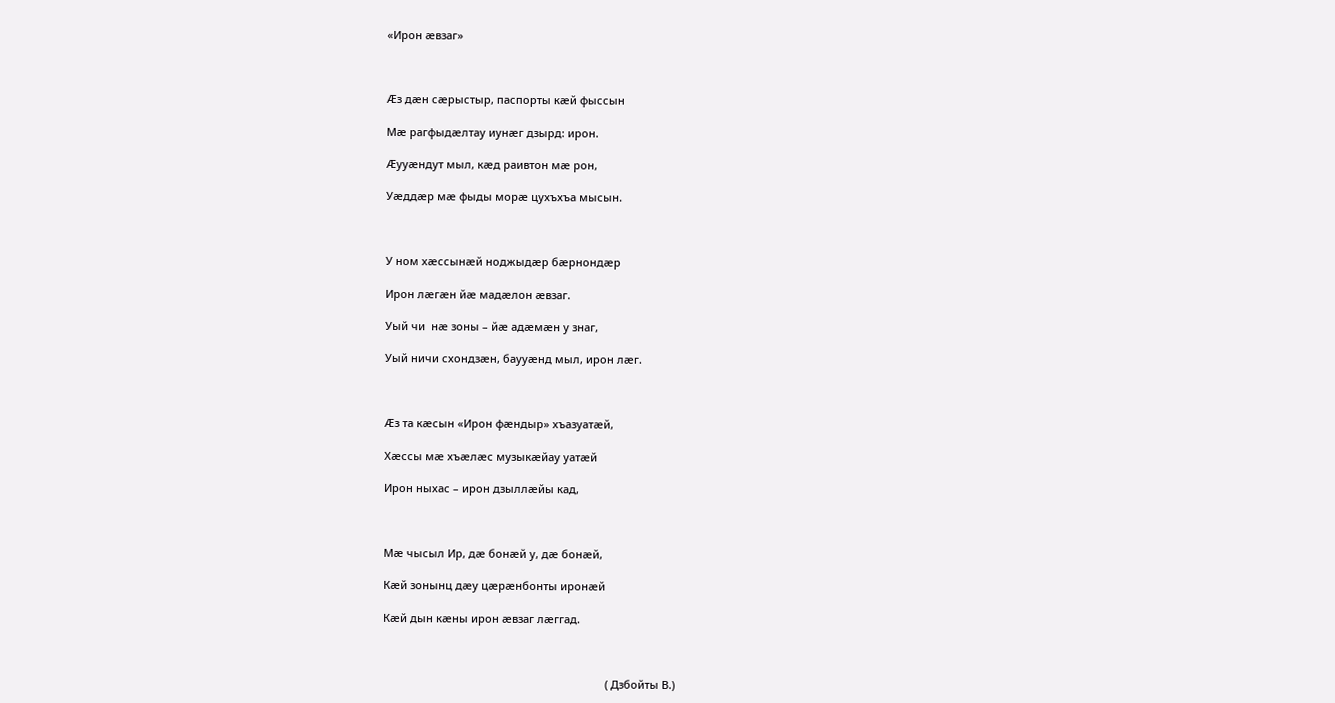«Ирон æвзаг»



Æз дæн сæрыстыр, паспорты кæй фыссын

Мæ рагфыдæлтау иунæг дзырд: ирон.

Æууæндут мыл, кæд раивтон мæ рон,

Уæддæр мæ фыды морæ цухъхъа мысын.



У ном хæссынæй ноджыдæр бæрнондæр

Ирон лæгæн йæ мадæлон æвзаг.

Уый чи  нæ зоны – йæ адæмæн у знаг,

Уый ничи схондзæн, баууæнд мыл, ирон лæг.



Æз та кæсын «Ирон фæндыр» хъазуатæй,

Хæссы мæ хъæлæс музыкæйау уатæй

Ирон ныхас – ирон дзыллæйы кад,



Мæ чысыл Ир, дæ бонæй у, дæ бонæй,

Кæй зонынц дæу цæрæнбонты иронæй

Кæй дын кæны ирон æвзаг лæггад.



                                                                          ( Дзбойты В.)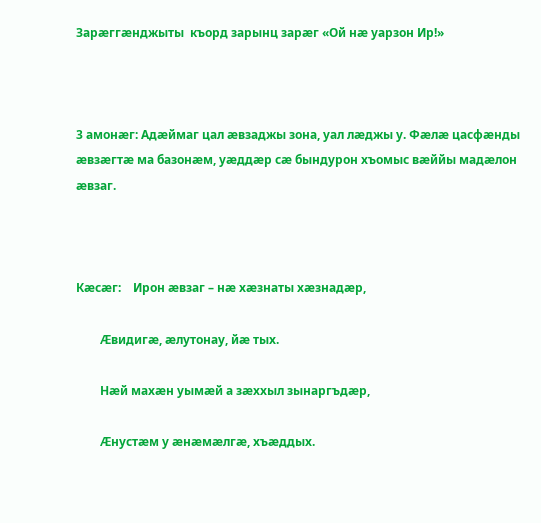Зарæггæнджыты  къорд зарынц зарæг «Ой нæ уарзон Ир!»



3 амонæг: Адæймаг цал æвзаджы зона, уал лæджы у. Фæлæ цасфæнды æвзæгтæ ма базонæм, уæддæр сæ бындурон хъомыс вæййы мадæлон æвзаг.



Кæсæг:    Ирон æвзаг – нæ хæзнаты хæзнадæр,

        Æвидигæ, æлутонау, йæ тых.

        Нæй махæн уымæй а зæххыл зынаргъдæр,

        Æнустæм у æнæмæлгæ, хъæддых.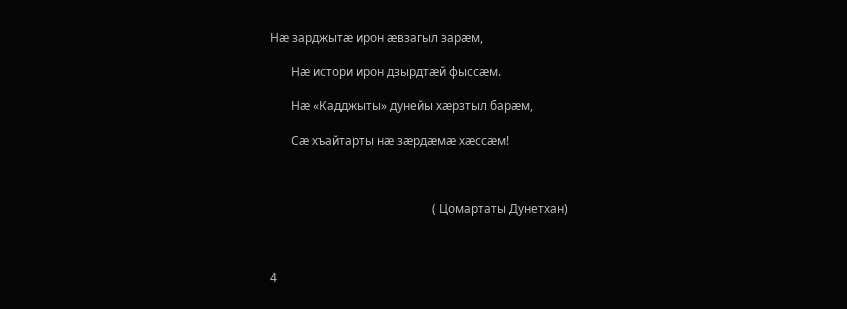Нæ зарджытæ ирон æвзагыл зарæм,

       Нæ истори ирон дзырдтæй фыссæм.

       Нæ «Кадджыты» дунейы хæрзтыл барæм,

       Сæ хъайтарты нæ зæрдæмæ хæссæм!



                                                      ( Цомартаты Дунетхан)



4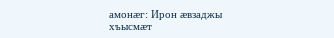амонæг: Ирон æвзаджы хъысмæт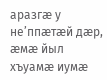аразгæ у не’ппæтæй дæр, æмæ йыл хъуамæ иумæ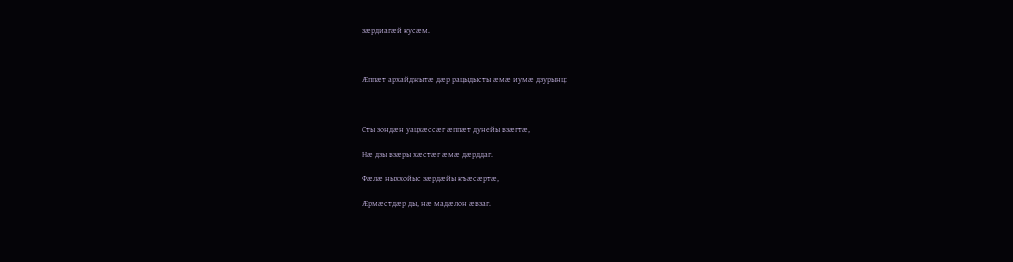зæрдиагæй кусæм.



Æппæт архайджытæ дæр рацыдысты æмæ иумæ дзурынц:



Сты зондæн уацхæссæг æппæт дунейы взæгтæ,

Нæ дзы взæры хæстæг æмæ дæрддаг.

Фæлæ ныххойыс зæрдæйы къæсæртæ,

Æрмæстдæр ды, нæ мадæлон æвзаг.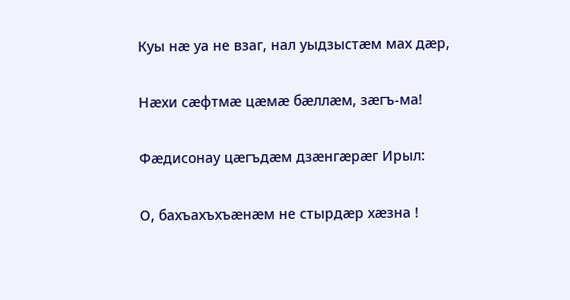Куы нæ уа не взаг, нал уыдзыстæм мах дæр,

Нæхи сæфтмæ цæмæ бæллæм, зæгъ-ма!

Фæдисонау цæгъдæм дзæнгæрæг Ирыл:

О, бахъахъхъæнæм не стырдæр хæзна !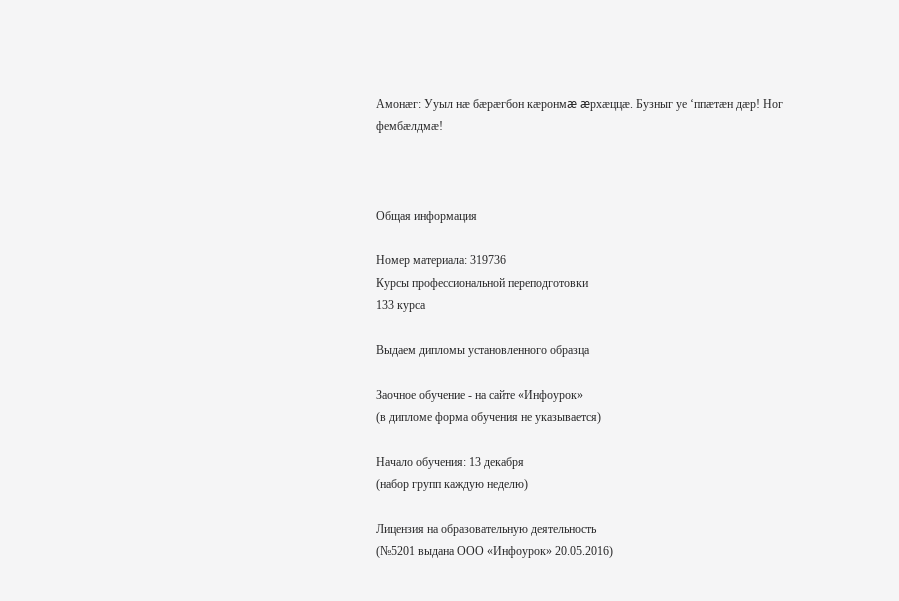Амонæг: Ууыл нæ бæрæгбон кæронмæ æрхæццæ. Бузныг уе ‘ппæтæн дæр! Ног фембæлдмæ!



Общая информация

Номер материала: 319736
Курсы профессиональной переподготовки
133 курса

Выдаем дипломы установленного образца

Заочное обучение - на сайте «Инфоурок»
(в дипломе форма обучения не указывается)

Начало обучения: 13 декабря
(набор групп каждую неделю)

Лицензия на образовательную деятельность
(№5201 выдана ООО «Инфоурок» 20.05.2016)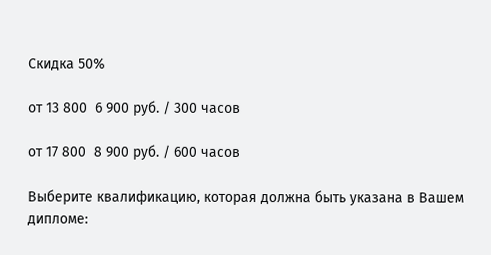Скидка 50%

от 13 800  6 900 руб. / 300 часов

от 17 800  8 900 руб. / 600 часов

Выберите квалификацию, которая должна быть указана в Вашем дипломе: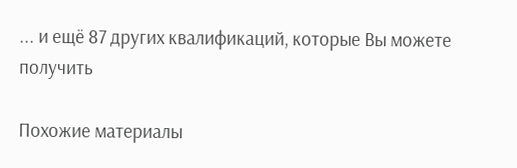... и ещё 87 других квалификаций, которые Вы можете получить

Похожие материалы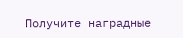Получите наградные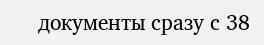документы сразу с 38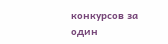конкурсов за один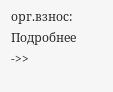орг.взнос: Подробнее ->>